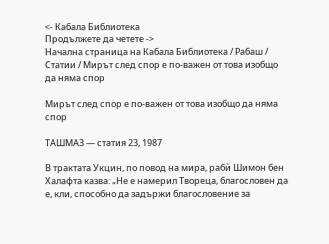<- Кабала Библиотека
Продължете да четете ->
Начална страница на Кабала Библиотека / Рабаш / Статии / Мирът след спор е по-важен от това изобщо да няма спор

Мирът след спор е по-важен от това изобщо да няма спор

ТАШМАЗ — статия 23, 1987

В трактата Укцин, по повод на мира, рабѝ Шимон бен Халафта казва: „Не е намерил Твореца, благословен да е, кли, способно да задържи благословение за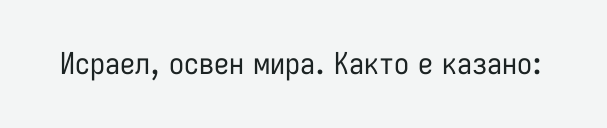Исраел, освен мира. Както е казано: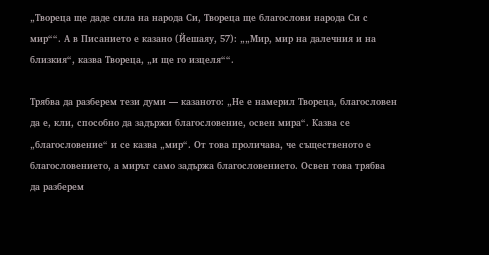„Твореца ще даде сила на народа Си, Твореца ще благослови народа Си с мир““. А в Писанието е казано (Йешаяу, 57): „„Мир, мир на далечния и на близкия“, казва Твореца, „и ще го изцеля““.

Трябва да разберем тези думи — казаното: „Не е намерил Твореца, благословен да е, кли, способно да задържи благословение, освен мира“. Казва се „благословение“ и се казва „мир“. От това проличава, че същественото е благословението, а мирът само задържа благословението. Освен това трябва да разберем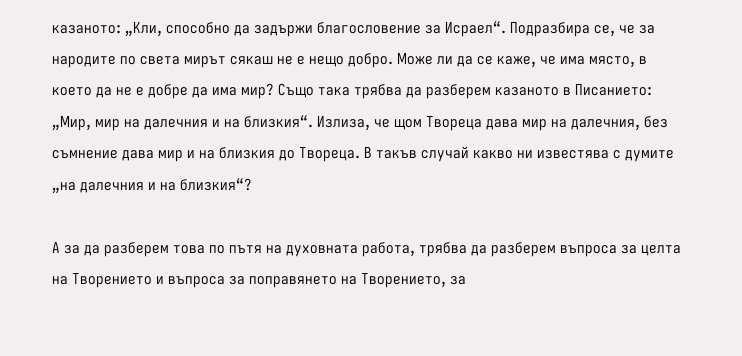казаното: „Кли, способно да задържи благословение за Исраел“. Подразбира се, че за народите по света мирът сякаш не е нещо добро. Може ли да се каже, че има място, в което да не е добре да има мир? Също така трябва да разберем казаното в Писанието: „Мир, мир на далечния и на близкия“. Излиза, че щом Твореца дава мир на далечния, без съмнение дава мир и на близкия до Твореца. В такъв случай какво ни известява с думите „на далечния и на близкия“?

А за да разберем това по пътя на духовната работа, трябва да разберем въпроса за целта на Творението и въпроса за поправянето на Творението, за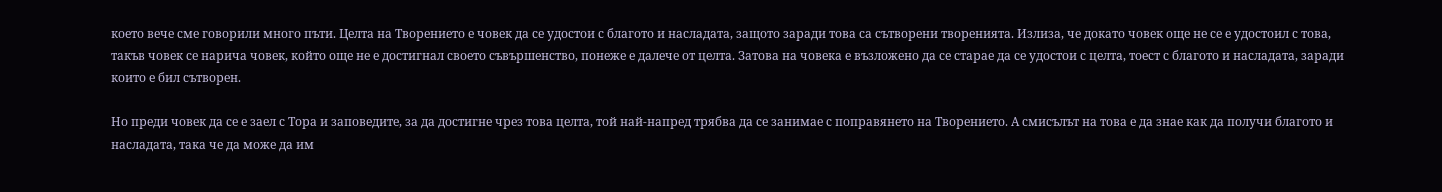което вече сме говорили много пъти. Целта на Творението е човек да се удостои с благото и насладата, защото заради това са сътворени творенията. Излиза, че докато човек още не се е удостоил с това, такъв човек се нарича човек, който още не е достигнал своето съвършенство, понеже е далече от целта. Затова на човека е възложено да се старае да се удостои с целта, тоест с благото и насладата, заради които е бил сътворен.

Но преди човек да се е заел с Тора и заповедите, за да достигне чрез това целта, той най-напред трябва да се занимае с поправянето на Творението. А смисълът на това е да знае как да получи благото и насладата, така че да може да им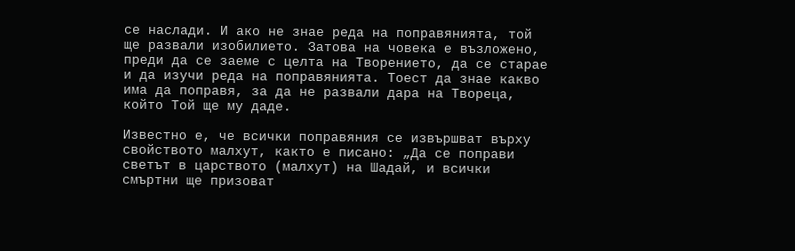се наслади. И ако не знае реда на поправянията, той ще развали изобилието. Затова на човека е възложено, преди да се заеме с целта на Творението, да се старае и да изучи реда на поправянията. Тоест да знае какво има да поправя, за да не развали дара на Твореца, който Той ще му даде.

Известно е, че всички поправяния се извършват върху свойството малхут, както е писано: „Да се поправи светът в царството (малхут) на Шадай, и всички смъртни ще призоват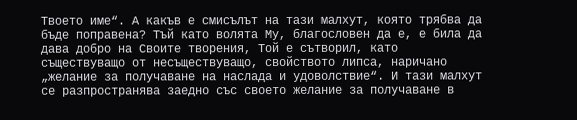Твоето име“. А какъв е смисълът на тази малхут, която трябва да бъде поправена? Тъй като волята Му, благословен да е, е била да дава добро на Своите творения, Той е сътворил, като съществуващо от несъществуващо, свойството липса, наричано „желание за получаване на наслада и удоволствие“. И тази малхут се разпространява заедно със своето желание за получаване в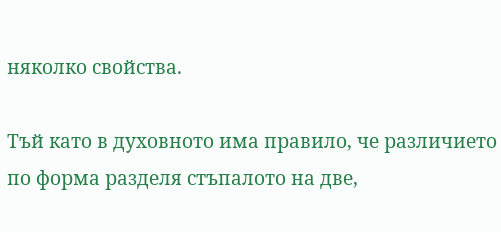няколко свойства.

Тъй като в духовното има правило, че различието по форма разделя стъпалото на две,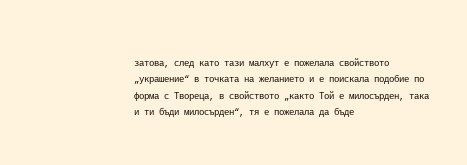затова, след като тази малхут е пожелала свойството „украшение“ в точката на желанието и е поискала подобие по форма с Твореца, в свойството „както Той е милосърден, така и ти бъди милосърден“, тя е пожелала да бъде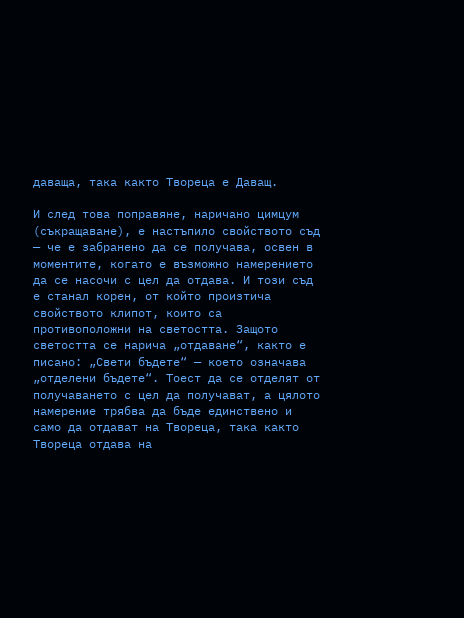даваща, така както Твореца е Даващ.

И след това поправяне, наричано цимцум (съкращаване), е настъпило свойството съд — че е забранено да се получава, освен в моментите, когато е възможно намерението да се насочи с цел да отдава. И този съд е станал корен, от който произтича свойството клипот, които са противоположни на светостта. Защото светостта се нарича „отдаване“, както е писано: „Свети бъдете“ — което означава „отделени бъдете“. Тоест да се отделят от получаването с цел да получават, а цялото намерение трябва да бъде единствено и само да отдават на Твореца, така както Твореца отдава на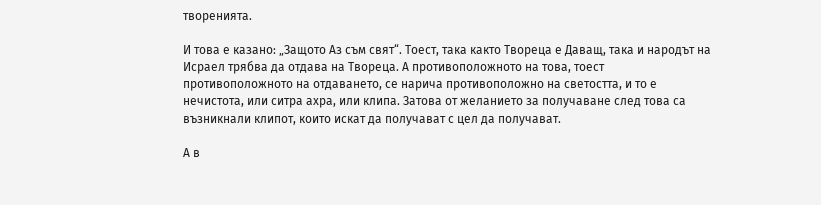творенията.

И това е казано: „Защото Аз съм свят“. Тоест, така както Твореца е Даващ, така и народът на Исраел трябва да отдава на Твореца. А противоположното на това, тоест противоположното на отдаването, се нарича противоположно на светостта, и то е нечистота, или ситра ахра, или клипа. Затова от желанието за получаване след това са възникнали клипот, които искат да получават с цел да получават.

А в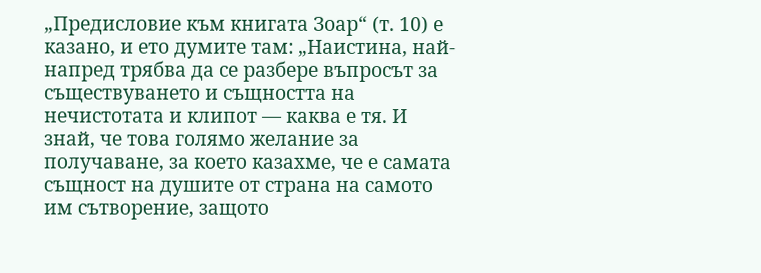„Предисловие към книгата Зоар“ (т. 10) е казано, и ето думите там: „Наистина, най-напред трябва да се разбере въпросът за съществуването и същността на нечистотата и клипот — каква е тя. И знай, че това голямо желание за получаване, за което казахме, че е самата същност на душите от страна на самото им сътворение, защото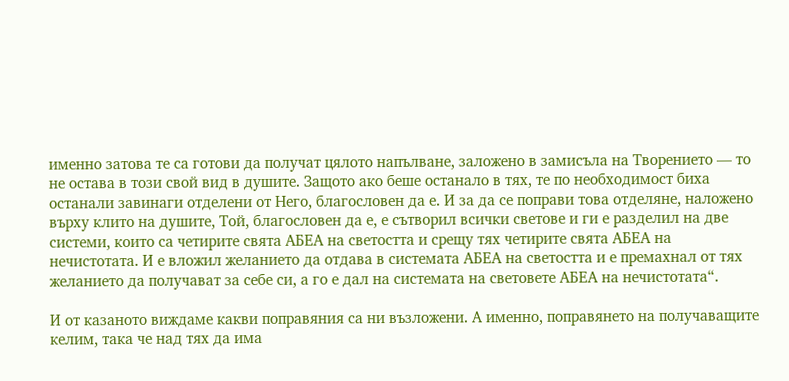именно затова те са готови да получат цялото напълване, заложено в замисъла на Творението — то не остава в този свой вид в душите. Защото ако беше останало в тях, те по необходимост биха останали завинаги отделени от Него, благословен да е. И за да се поправи това отделяне, наложено върху клито на душите, Той, благословен да е, е сътворил всички светове и ги е разделил на две системи, които са четирите свята АБЕА на светостта и срещу тях четирите свята АБЕА на нечистотата. И е вложил желанието да отдава в системата АБЕА на светостта и е премахнал от тях желанието да получават за себе си, а го е дал на системата на световете АБЕА на нечистотата“.

И от казаното виждаме какви поправяния са ни възложени. А именно, поправянето на получаващите келим, така че над тях да има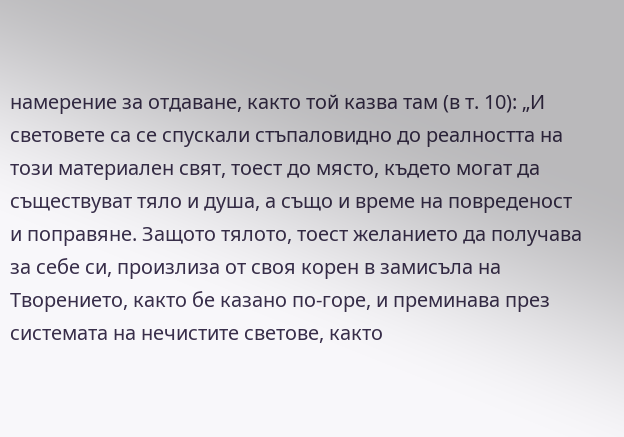намерение за отдаване, както той казва там (в т. 10): „И световете са се спускали стъпаловидно до реалността на този материален свят, тоест до място, където могат да съществуват тяло и душа, а също и време на повреденост и поправяне. Защото тялото, тоест желанието да получава за себе си, произлиза от своя корен в замисъла на Творението, както бе казано по-горе, и преминава през системата на нечистите светове, както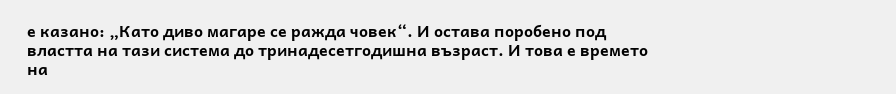е казано: „Като диво магаре се ражда човек“. И остава поробено под властта на тази система до тринадесетгодишна възраст. И това е времето на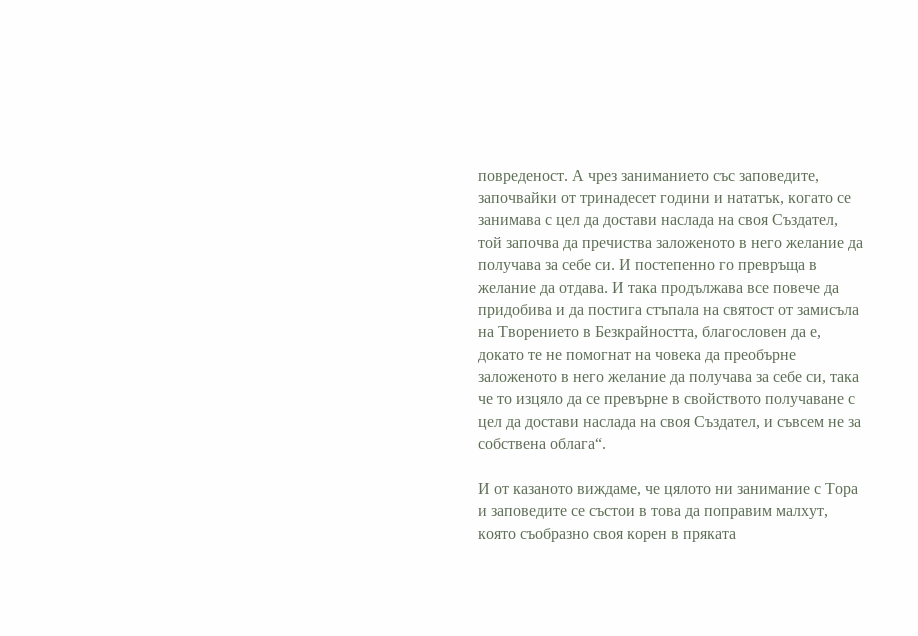повреденост. А чрез заниманието със заповедите, започвайки от тринадесет години и нататък, когато се занимава с цел да достави наслада на своя Създател, той започва да пречиства заложеното в него желание да получава за себе си. И постепенно го превръща в желание да отдава. И така продължава все повече да придобива и да постига стъпала на святост от замисъла на Творението в Безкрайността, благословен да е, докато те не помогнат на човека да преобърне заложеното в него желание да получава за себе си, така че то изцяло да се превърне в свойството получаване с цел да достави наслада на своя Създател, и съвсем не за собствена облага“.

И от казаното виждаме, че цялото ни занимание с Тора и заповедите се състои в това да поправим малхут, която съобразно своя корен в пряката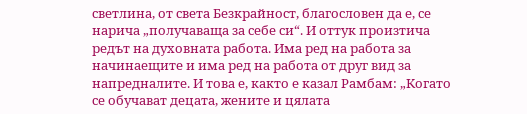светлина, от света Безкрайност, благословен да е, се нарича „получаваща за себе си“. И оттук произтича редът на духовната работа. Има ред на работа за начинаещите и има ред на работа от друг вид за напредналите. И това е, както е казал Рамбам: „Когато се обучават децата, жените и цялата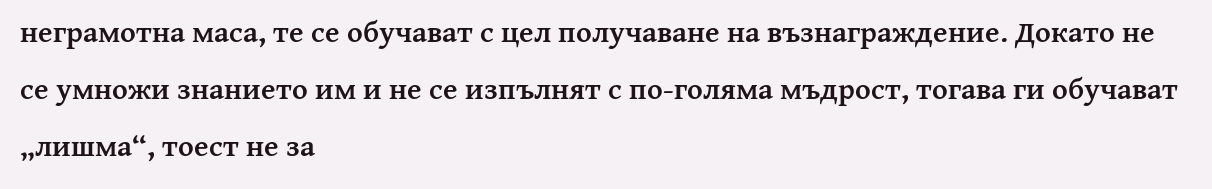неграмотна маса, те се обучават с цел получаване на възнаграждение. Докато не се умножи знанието им и не се изпълнят с по-голяма мъдрост, тогава ги обучават „лишма“, тоест не за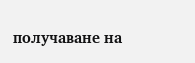получаване на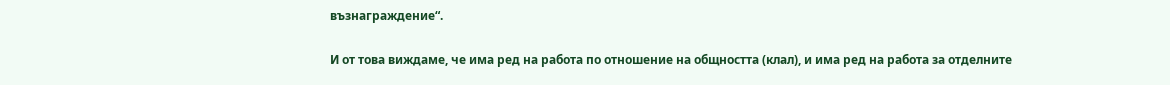възнаграждение“.

И от това виждаме, че има ред на работа по отношение на общността (клал), и има ред на работа за отделните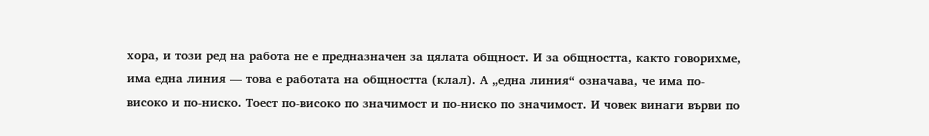хора, и този ред на работа не е предназначен за цялата общност. И за общността, както говорихме, има една линия — това е работата на общността (клал). А „една линия“ означава, че има по-високо и по-ниско. Тоест по-високо по значимост и по-ниско по значимост. И човек винаги върви по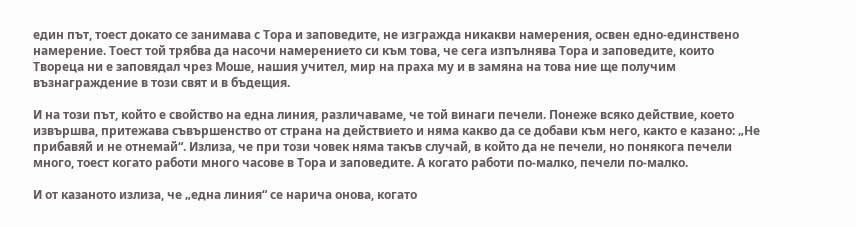един път, тоест докато се занимава с Тора и заповедите, не изгражда никакви намерения, освен едно-единствено намерение. Тоест той трябва да насочи намерението си към това, че сега изпълнява Тора и заповедите, които Твореца ни е заповядал чрез Моше, нашия учител, мир на праха му и в замяна на това ние ще получим възнаграждение в този свят и в бъдещия.

И на този път, който е свойство на една линия, различаваме, че той винаги печели. Понеже всяко действие, което извършва, притежава съвършенство от страна на действието и няма какво да се добави към него, както е казано: „Не прибавяй и не отнемай“. Излиза, че при този човек няма такъв случай, в който да не печели, но понякога печели много, тоест когато работи много часове в Тора и заповедите. А когато работи по-малко, печели по-малко.

И от казаното излиза, че „една линия“ се нарича онова, когато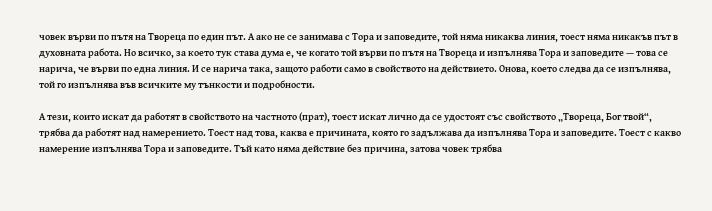човек върви по пътя на Твореца по един път. А ако не се занимава с Тора и заповедите, той няма никаква линия, тоест няма никакъв път в духовната работа. Но всичко, за което тук става дума е, че когато той върви по пътя на Твореца и изпълнява Тора и заповедите — това се нарича, че върви по една линия. И се нарича така, защото работи само в свойството на действието. Онова, което следва да се изпълнява, той го изпълнява във всичките му тънкости и подробности.

А тези, които искат да работят в свойството на частното (прат), тоест искат лично да се удостоят със свойството „Твореца, Бог твой“, трябва да работят над намерението. Тоест над това, каква е причината, която го задължава да изпълнява Тора и заповедите. Тоест с какво намерение изпълнява Тора и заповедите. Тъй като няма действие без причина, затова човек трябва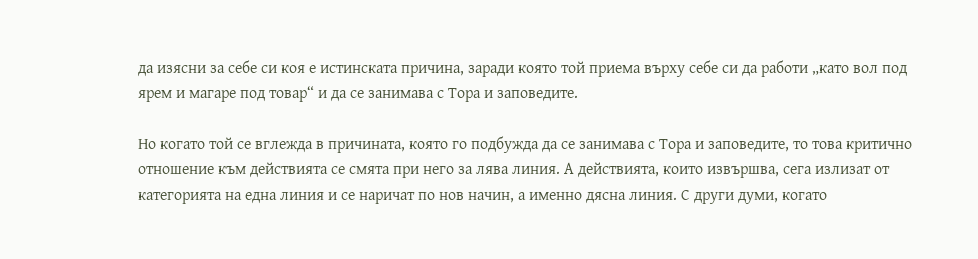да изясни за себе си коя е истинската причина, заради която той приема върху себе си да работи „като вол под ярем и магаре под товар“ и да се занимава с Тора и заповедите.

Но когато той се вглежда в причината, която го подбужда да се занимава с Тора и заповедите, то това критично отношение към действията се смята при него за лява линия. А действията, които извършва, сега излизат от категорията на една линия и се наричат по нов начин, а именно дясна линия. С други думи, когато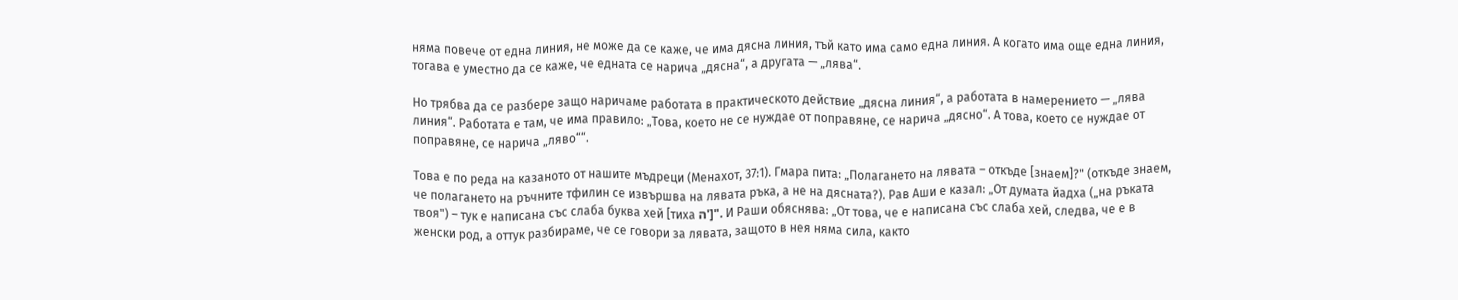няма повече от една линия, не може да се каже, че има дясна линия, тъй като има само една линия. А когато има още една линия, тогава е уместно да се каже, че едната се нарича „дясна“, а другата — „лява“.

Но трябва да се разбере защо наричаме работата в практическото действие „дясна линия“, а работата в намерението — „лява линия“. Работата е там, че има правило: „Това, което не се нуждае от поправяне, се нарича „дясно“. А това, което се нуждае от поправяне, се нарича „ляво““.

Това е по реда на казаното от нашите мъдреци (Менахот, 37:1). Гмара пита: „Полагането на лявата – откъде [знаем]?" (откъде знаем, че полагането на ръчните тфилин се извършва на лявата ръка, а не на дясната?). Рав Аши е казал: „От думата йадха („на ръката твоя") – тук е написана със слаба буква хей [тиха ה']". И Раши обяснява: „От това, че е написана със слаба хей, следва, че е в женски род, а оттук разбираме, че се говори за лявата, защото в нея няма сила, както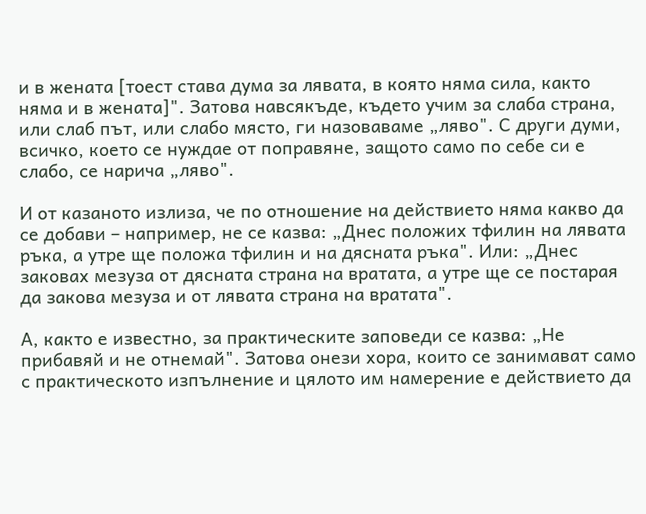и в жената [тоест става дума за лявата, в която няма сила, както няма и в жената]". Затова навсякъде, където учим за слаба страна, или слаб път, или слабо място, ги назоваваме „ляво". С други думи, всичко, което се нуждае от поправяне, защото само по себе си е слабо, се нарича „ляво".

И от казаното излиза, че по отношение на действието няма какво да се добави – например, не се казва: „Днес положих тфилин на лявата ръка, а утре ще положа тфилин и на дясната ръка". Или: „Днес заковах мезуза от дясната страна на вратата, а утре ще се постарая да закова мезуза и от лявата страна на вратата".

А, както е известно, за практическите заповеди се казва: „Не прибавяй и не отнемай". Затова онези хора, които се занимават само с практическото изпълнение и цялото им намерение е действието да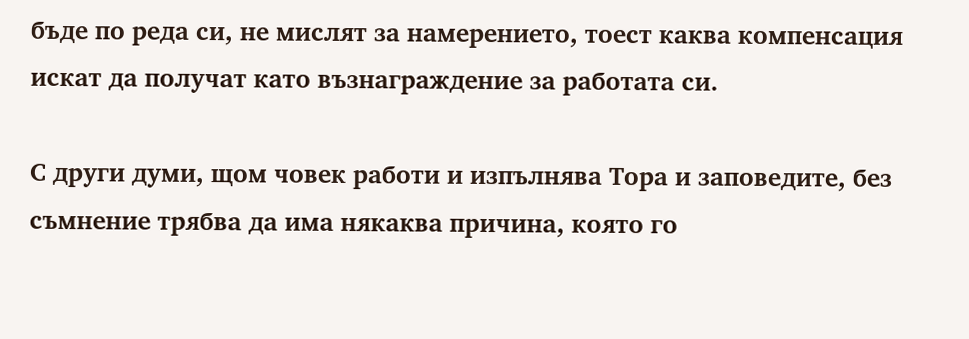бъде по реда си, не мислят за намерението, тоест каква компенсация искат да получат като възнаграждение за работата си.

С други думи, щом човек работи и изпълнява Тора и заповедите, без съмнение трябва да има някаква причина, която го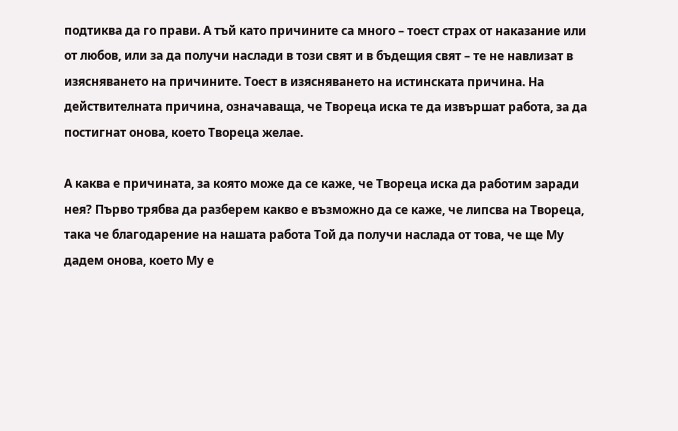подтиква да го прави. А тъй като причините са много – тоест страх от наказание или от любов, или за да получи наслади в този свят и в бъдещия свят – те не навлизат в изясняването на причините. Тоест в изясняването на истинската причина. На действителната причина, означаваща, че Твореца иска те да извършат работа, за да постигнат онова, което Твореца желае.

А каква е причината, за която може да се каже, че Твореца иска да работим заради нея? Първо трябва да разберем какво е възможно да се каже, че липсва на Твореца, така че благодарение на нашата работа Той да получи наслада от това, че ще Му дадем онова, което Му е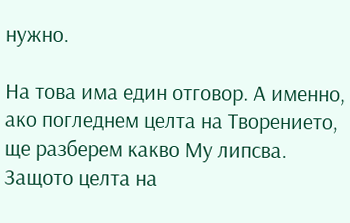нужно.

На това има един отговор. А именно, ако погледнем целта на Творението, ще разберем какво Му липсва. Защото целта на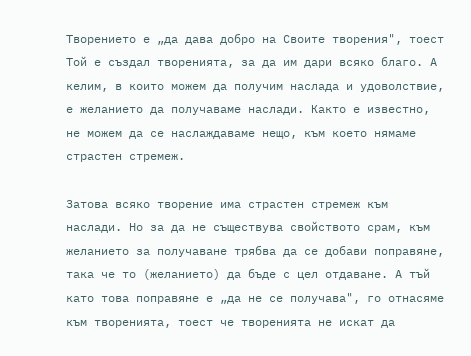Творението е „да дава добро на Своите творения", тоест Той е създал творенията, за да им дари всяко благо. А келим, в които можем да получим наслада и удоволствие, е желанието да получаваме наслади. Както е известно, не можем да се наслаждаваме нещо, към което нямаме страстен стремеж.

Затова всяко творение има страстен стремеж към наслади. Но за да не съществува свойството срам, към желанието за получаване трябва да се добави поправяне, така че то (желанието) да бъде с цел отдаване. А тъй като това поправяне е „да не се получава", го отнасяме към творенията, тоест че творенията не искат да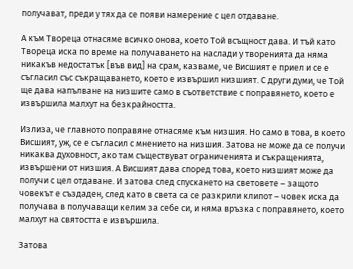получават, преди у тях да се появи намерение с цел отдаване.

А към Твореца отнасяме всичко онова, което Той всъщност дава. И тъй като Твореца иска по време на получаването на наслади у творенията да няма никакъв недостатък [във вид] на срам, казваме, че Висшият е приел и се е съгласил със съкращаването, което е извършил низшият. С други думи, че Той ще дава напълване на низшите само в съответствие с поправянето, което е извършила малхут на безкрайността.

Излиза, че главното поправяне отнасяме към низшия. Но само в това, в което Висшият, уж, се е съгласил с мнението на низшия. Затова не може да се получи никаква духовност, ако там съществуват ограниченията и съкращенията, извършени от низшия. А Висшият дава според това, което низшият може да получи с цел отдаване. И затова след спускането на световете – защото човекът е създаден, след като в света са се разкрили клипот – човек иска да получава в получаващи келим за себе си, и няма връзка с поправянето, което малхут на святостта е извършила.

Затова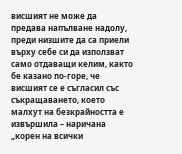висшият не може да предава напълване надолу, преди низшите да са приели върху себе си да използват само отдаващи келим, както бе казано по-горе, че висшият се е съгласил със съкращаването, което малхут на безкрайността е извършила – наричана „корен на всички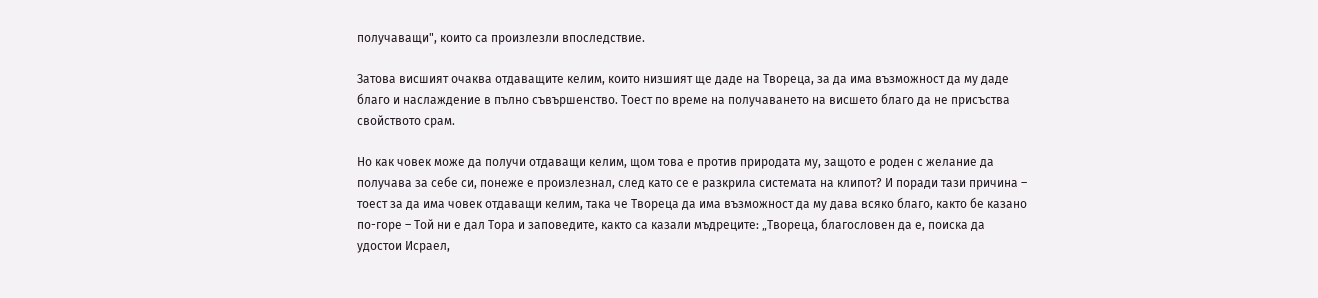получаващи", които са произлезли впоследствие.

Затова висшият очаква отдаващите келим, които низшият ще даде на Твореца, за да има възможност да му даде благо и наслаждение в пълно съвършенство. Тоест по време на получаването на висшето благо да не присъства свойството срам.

Но как човек може да получи отдаващи келим, щом това е против природата му, защото е роден с желание да получава за себе си, понеже е произлезнал, след като се е разкрила системата на клипот? И поради тази причина – тоест за да има човек отдаващи келим, така че Твореца да има възможност да му дава всяко благо, както бе казано по-горе – Той ни е дал Тора и заповедите, както са казали мъдреците: „Твореца, благословен да е, поиска да удостои Исраел,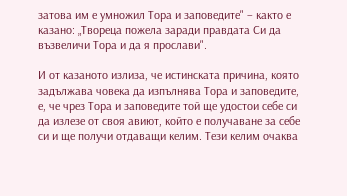затова им е умножил Тора и заповедите" – както е казано: „Твореца пожела заради правдата Си да възвеличи Тора и да я прослави".

И от казаното излиза, че истинската причина, която задължава човека да изпълнява Тора и заповедите, е, че чрез Тора и заповедите той ще удостои себе си да излезе от своя авиют, който е получаване за себе си и ще получи отдаващи келим. Тези келим очаква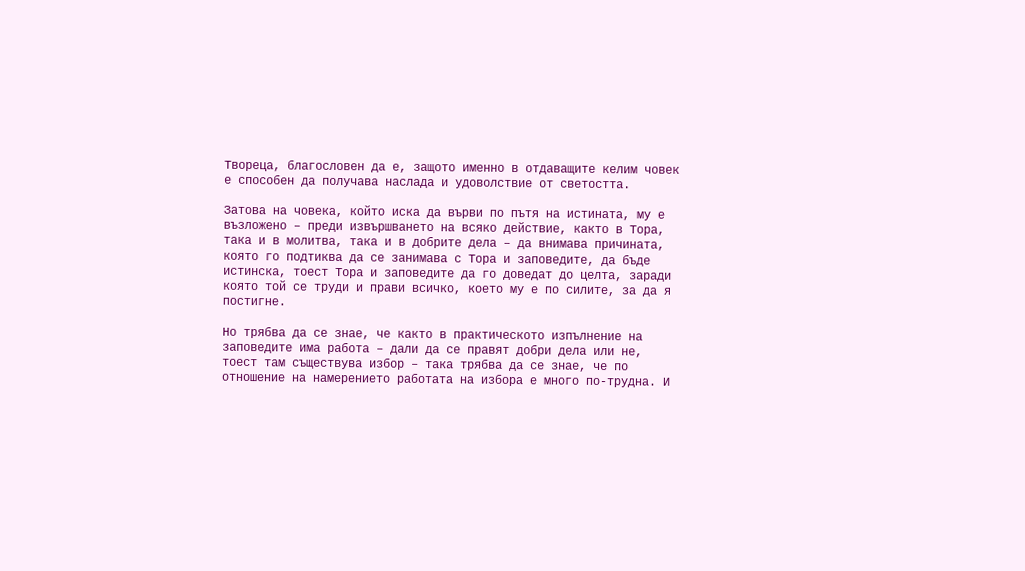Твореца, благословен да е, защото именно в отдаващите келим човек е способен да получава наслада и удоволствие от светостта.

Затова на човека, който иска да върви по пътя на истината, му е възложено – преди извършването на всяко действие, както в Тора, така и в молитва, така и в добрите дела – да внимава причината, която го подтиква да се занимава с Тора и заповедите, да бъде истинска, тоест Тора и заповедите да го доведат до целта, заради която той се труди и прави всичко, което му е по силите, за да я постигне.

Но трябва да се знае, че както в практическото изпълнение на заповедите има работа – дали да се правят добри дела или не, тоест там съществува избор – така трябва да се знае, че по отношение на намерението работата на избора е много по-трудна. И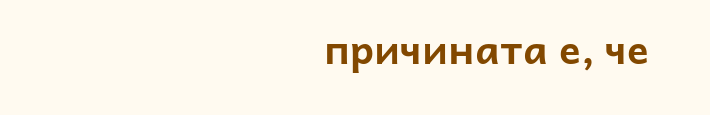причината е, че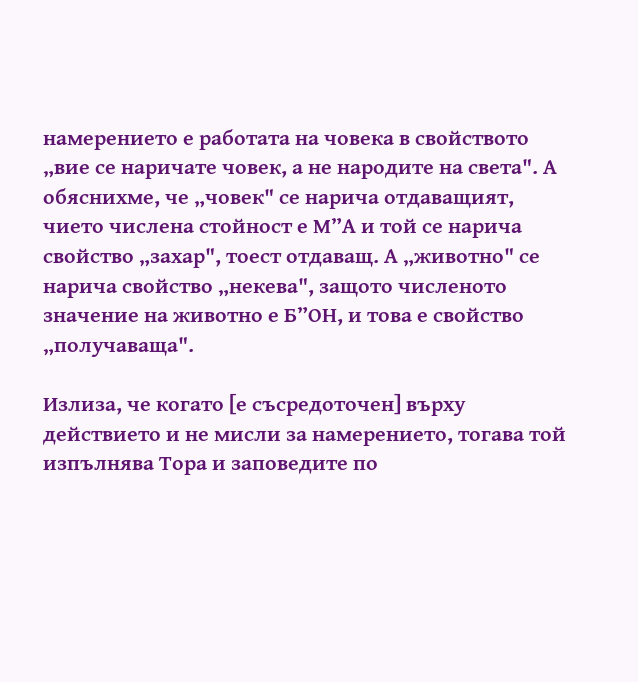намерението е работата на човека в свойството „вие се наричате човек, а не народите на света". А обяснихме, че „човек" се нарича отдаващият, чието числена стойност е М”А и той се нарича свойство „захар", тоест отдаващ. А „животно" се нарича свойство „некева", защото численото значение на животно е Б”ОН, и това е свойство „получаваща".

Излиза, че когато [е съсредоточен] върху действието и не мисли за намерението, тогава той изпълнява Тора и заповедите по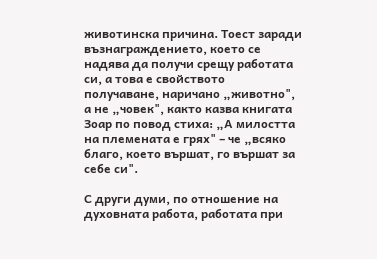животинска причина. Тоест заради възнаграждението, което се надява да получи срещу работата си, а това е свойството получаване, наричано „животно", а не „човек", както казва книгата Зоар по повод стиха: „А милостта на племената е грях" – че „всяко благо, което вършат, го вършат за себе си".

С други думи, по отношение на духовната работа, работата при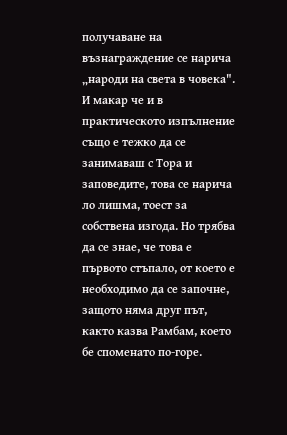получаване на възнаграждение се нарича „народи на света в човека". И макар че и в практическото изпълнение също е тежко да се занимаваш с Тора и заповедите, това се нарича ло лишма, тоест за собствена изгода. Но трябва да се знае, че това е първото стъпало, от което е необходимо да се започне, защото няма друг път, както казва Рамбам, което бе споменато по-горе.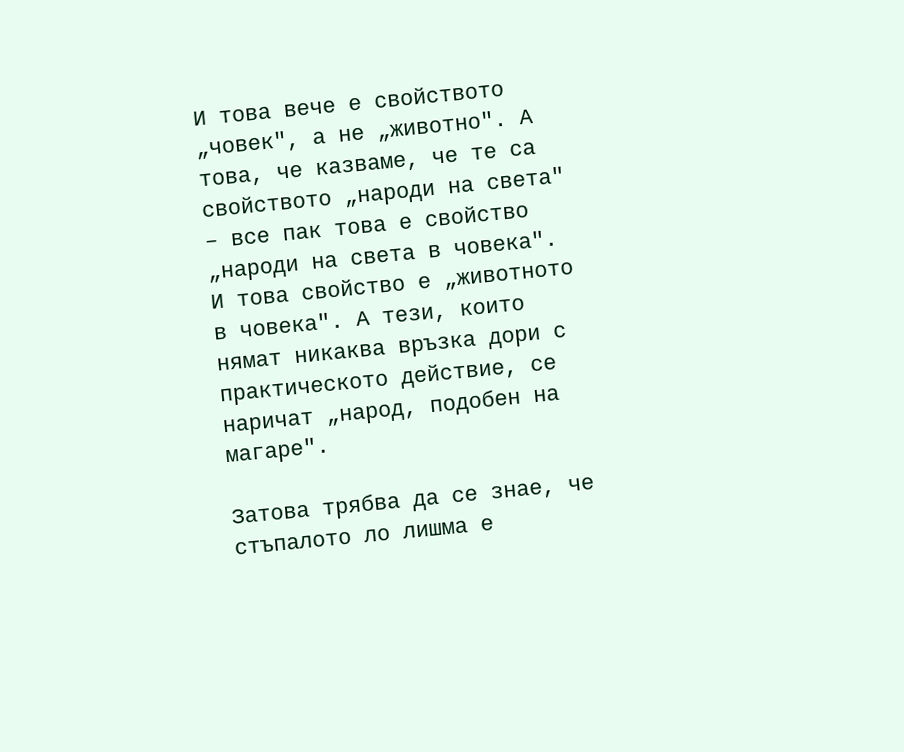И това вече е свойството „човек", а не „животно". А това, че казваме, че те са свойството „народи на света" – все пак това е свойство „народи на света в човека". И това свойство е „животното в човека". А тези, които нямат никаква връзка дори с практическото действие, се наричат „народ, подобен на магаре".

Затова трябва да се знае, че стъпалото ло лишма е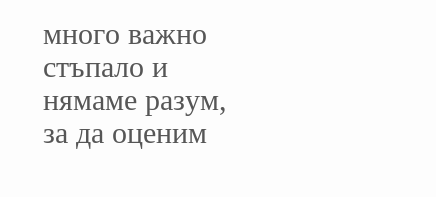много важно стъпало и нямаме разум, за да оценим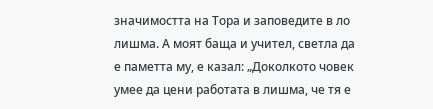значимостта на Тора и заповедите в ло лишма. А моят баща и учител, светла да е паметта му, е казал: „Доколкото човек умее да цени работата в лишма, че тя е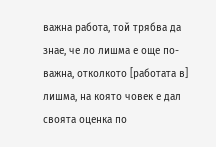важна работа, той трябва да знае, че ло лишма е още по-важна, отколкото [работата в] лишма, на която човек е дал своята оценка по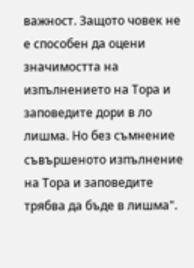важност. Защото човек не е способен да оцени значимостта на изпълнението на Тора и заповедите дори в ло лишма. Но без съмнение съвършеното изпълнение на Тора и заповедите трябва да бъде в лишма".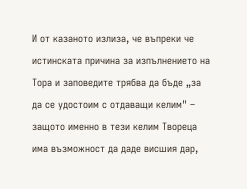И от казаното излиза, че въпреки че истинската причина за изпълнението на Тора и заповедите трябва да бъде „за да се удостоим с отдаващи келим" – защото именно в тези келим Твореца има възможност да даде висшия дар,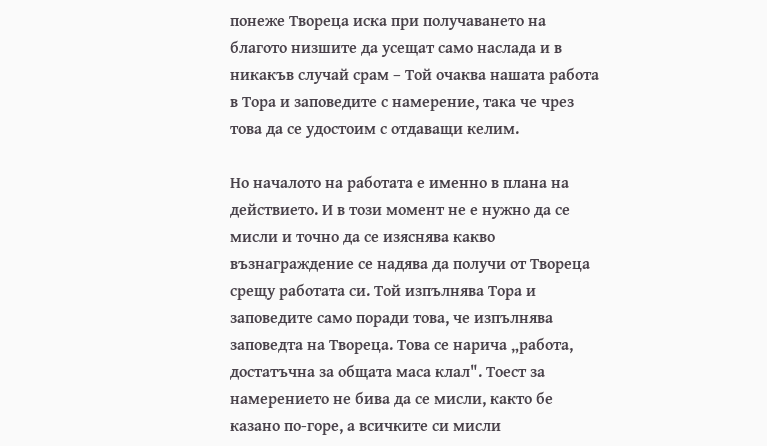понеже Твореца иска при получаването на благото низшите да усещат само наслада и в никакъв случай срам – Той очаква нашата работа в Тора и заповедите с намерение, така че чрез това да се удостоим с отдаващи келим.

Но началото на работата е именно в плана на действието. И в този момент не е нужно да се мисли и точно да се изяснява какво възнаграждение се надява да получи от Твореца срещу работата си. Той изпълнява Тора и заповедите само поради това, че изпълнява заповедта на Твореца. Това се нарича „работа, достатъчна за общата маса клал". Тоест за намерението не бива да се мисли, както бе казано по-горе, а всичките си мисли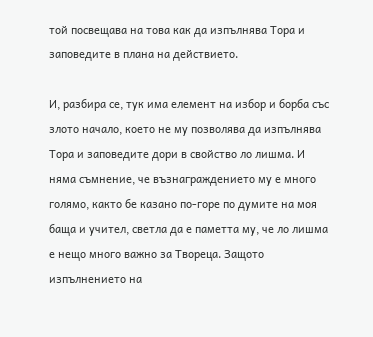той посвещава на това как да изпълнява Тора и заповедите в плана на действието.

И, разбира се, тук има елемент на избор и борба със злото начало, което не му позволява да изпълнява Тора и заповедите дори в свойство ло лишма. И няма съмнение, че възнаграждението му е много голямо, както бе казано по-горе по думите на моя баща и учител, светла да е паметта му, че ло лишма е нещо много важно за Твореца. Защото изпълнението на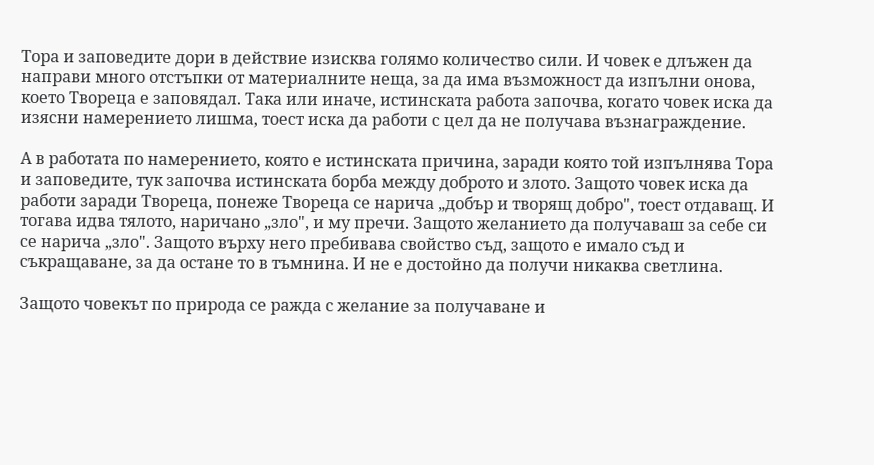Тора и заповедите дори в действие изисква голямо количество сили. И човек е длъжен да направи много отстъпки от материалните неща, за да има възможност да изпълни онова, което Твореца е заповядал. Така или иначе, истинската работа започва, когато човек иска да изясни намерението лишма, тоест иска да работи с цел да не получава възнаграждение.

А в работата по намерението, която е истинската причина, заради която той изпълнява Тора и заповедите, тук започва истинската борба между доброто и злото. Защото човек иска да работи заради Твореца, понеже Твореца се нарича „добър и творящ добро", тоест отдаващ. И тогава идва тялото, наричано „зло", и му пречи. Защото желанието да получаваш за себе си се нарича „зло". Защото върху него пребивава свойство съд, защото е имало съд и съкращаване, за да остане то в тъмнина. И не е достойно да получи никаква светлина.

Защото човекът по природа се ражда с желание за получаване и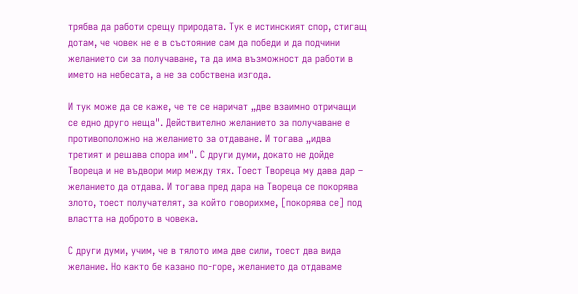трябва да работи срещу природата. Тук е истинският спор, стигащ дотам, че човек не е в състояние сам да победи и да подчини желанието си за получаване, та да има възможност да работи в името на небесата, а не за собствена изгода.

И тук може да се каже, че те се наричат „две взаимно отричащи се едно друго неща". Действително желанието за получаване е противоположно на желанието за отдаване. И тогава „идва третият и решава спора им". С други думи, докато не дойде Твореца и не въдвори мир между тях. Тоест Твореца му дава дар – желанието да отдава. И тогава пред дара на Твореца се покорява злото, тоест получателят, за който говорихме, [покорява се] под властта на доброто в човека.

С други думи, учим, че в тялото има две сили, тоест два вида желание. Но както бе казано по-горе, желанието да отдаваме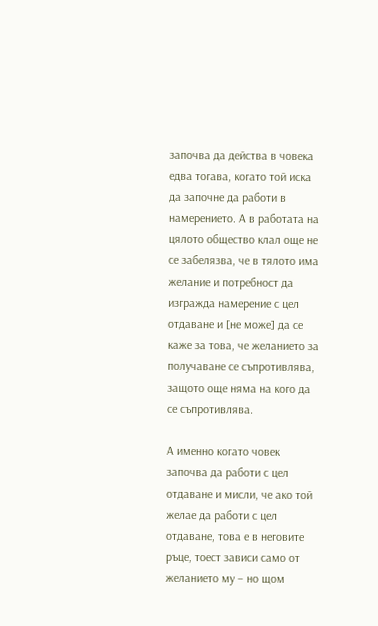започва да действа в човека едва тогава, когато той иска да започне да работи в намерението. А в работата на цялото общество клал още не се забелязва, че в тялото има желание и потребност да изгражда намерение с цел отдаване и [не може] да се каже за това, че желанието за получаване се съпротивлява, защото още няма на кого да се съпротивлява.

А именно когато човек започва да работи с цел отдаване и мисли, че ако той желае да работи с цел отдаване, това е в неговите ръце, тоест зависи само от желанието му – но щом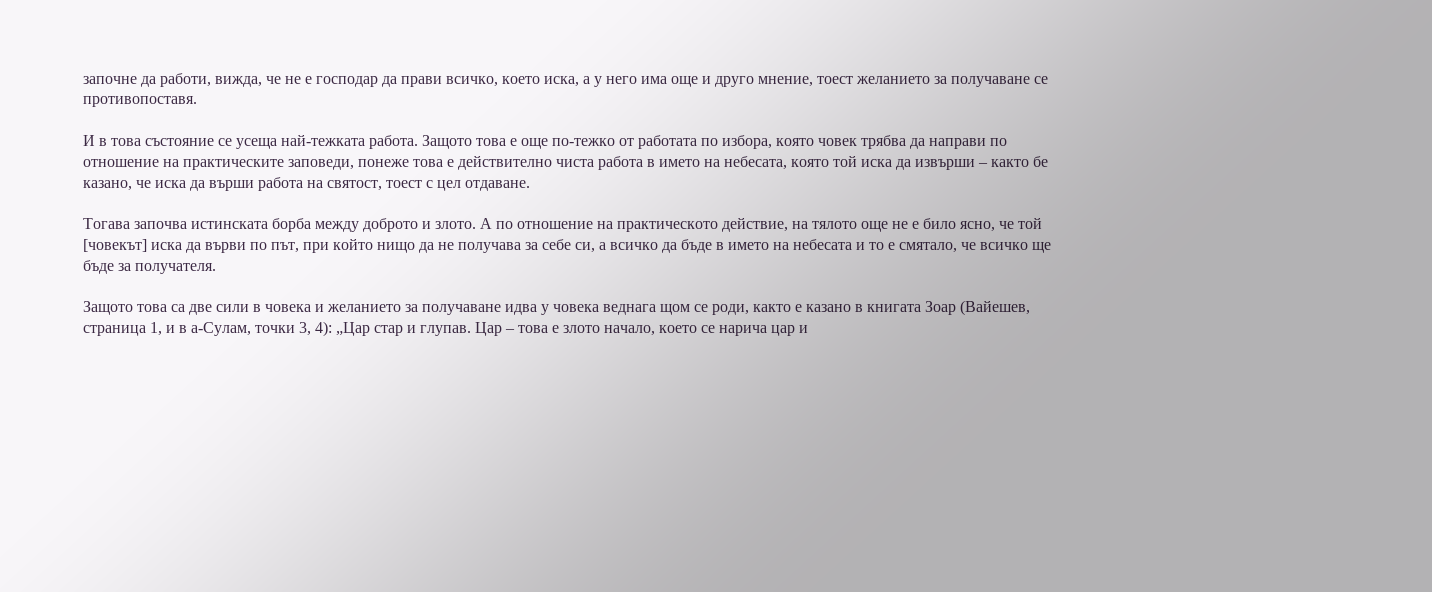започне да работи, вижда, че не е господар да прави всичко, което иска, а у него има още и друго мнение, тоест желанието за получаване се противопоставя.

И в това състояние се усеща най-тежката работа. Защото това е още по-тежко от работата по избора, която човек трябва да направи по отношение на практическите заповеди, понеже това е действително чиста работа в името на небесата, която той иска да извърши – както бе казано, че иска да върши работа на святост, тоест с цел отдаване.

Тогава започва истинската борба между доброто и злото. А по отношение на практическото действие, на тялото още не е било ясно, че той [човекът] иска да върви по път, при който нищо да не получава за себе си, а всичко да бъде в името на небесата и то е смятало, че всичко ще бъде за получателя.

Защото това са две сили в човека и желанието за получаване идва у човека веднага щом се роди, както е казано в книгата Зоар (Вайешев, страница 1, и в а-Сулам, точки 3, 4): „Цар стар и глупав. Цар – това е злото начало, което се нарича цар и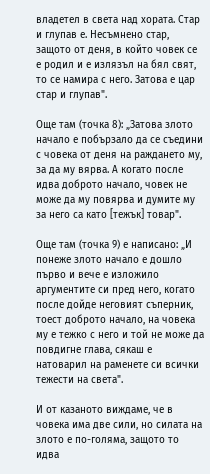владетел в света над хората. Стар и глупав е. Несъмнено стар, защото от деня, в който човек се е родил и е излязъл на бял свят, то се намира с него. Затова е цар стар и глупав".

Още там (точка 8): „Затова злото начало е побързало да се съедини с човека от деня на раждането му, за да му вярва. А когато после идва доброто начало, човек не може да му повярва и думите му за него са като [тежък] товар".

Още там (точка 9) е написано: „И понеже злото начало е дошло първо и вече е изложило аргументите си пред него, когато после дойде неговият съперник, тоест доброто начало, на човека му е тежко с него и той не може да повдигне глава, сякаш е натоварил на раменете си всички тежести на света".

И от казаното виждаме, че в човека има две сили, но силата на злото е по-голяма, защото то идва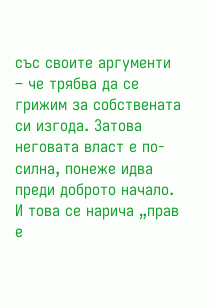със своите аргументи – че трябва да се грижим за собствената си изгода. Затова неговата власт е по-силна, понеже идва преди доброто начало. И това се нарича „прав е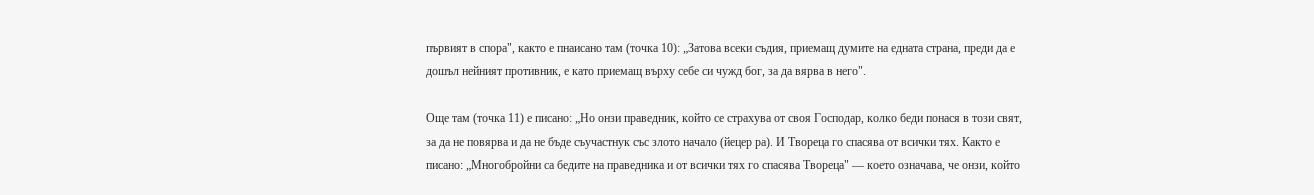първият в спора", както е пнаисано там (точка 10): „Затова всеки съдия, приемащ думите на едната страна, преди да е дошъл нейният противник, е като приемащ върху себе си чужд бог, за да вярва в него".

Още там (точка 11) е писано: „Но онзи праведник, който се страхува от своя Господар, колко беди понася в този свят, за да не повярва и да не бъде съучастнук със злото начало (йецер ра). И Твореца го спасява от всички тях. Както е писано: „Многобройни са бедите на праведника и от всички тях го спасява Твореца" — което означава, че онзи, който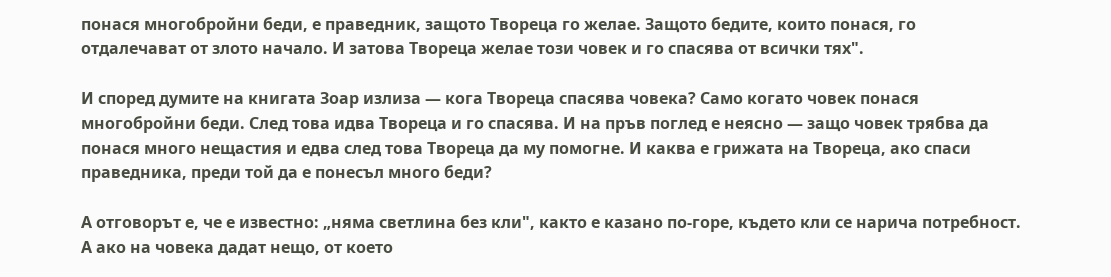понася многобройни беди, е праведник, защото Твореца го желае. Защото бедите, които понася, го отдалечават от злото начало. И затова Твореца желае този човек и го спасява от всички тях".

И според думите на книгата Зоар излиза — кога Твореца спасява човека? Само когато човек понася многобройни беди. След това идва Твореца и го спасява. И на пръв поглед е неясно — защо човек трябва да понася много нещастия и едва след това Твореца да му помогне. И каква е грижата на Твореца, ако спаси праведника, преди той да е понесъл много беди?

А отговорът е, че е известно: „няма светлина без кли", както е казано по-горе, където кли се нарича потребност. А ако на човека дадат нещо, от което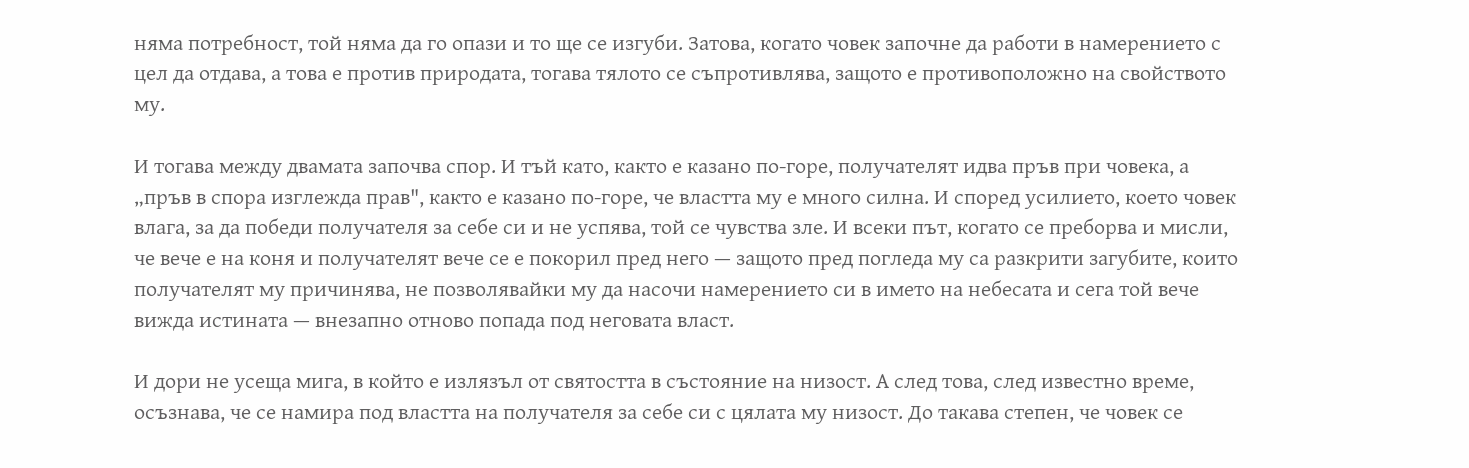няма потребност, той няма да го опази и то ще се изгуби. Затова, когато човек започне да работи в намерението с цел да отдава, а това е против природата, тогава тялото се съпротивлява, защото е противоположно на свойството му.

И тогава между двамата започва спор. И тъй като, както е казано по-горе, получателят идва пръв при човека, а „пръв в спора изглежда прав", както е казано по-горе, че властта му е много силна. И според усилието, което човек влага, за да победи получателя за себе си и не успява, той се чувства зле. И всеки път, когато се преборва и мисли, че вече е на коня и получателят вече се е покорил пред него — защото пред погледа му са разкрити загубите, които получателят му причинява, не позволявайки му да насочи намерението си в името на небесата и сега той вече вижда истината — внезапно отново попада под неговата власт.

И дори не усеща мига, в който е излязъл от святостта в състояние на низост. А след това, след известно време, осъзнава, че се намира под властта на получателя за себе си с цялата му низост. До такава степен, че човек се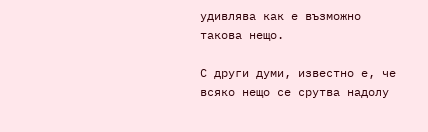удивлява как е възможно такова нещо.

С други думи, известно е, че всяко нещо се срутва надолу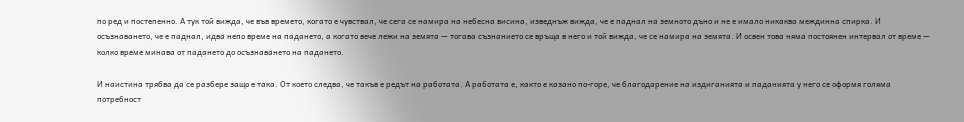по ред и постепенно. А тук той вижда, че във времето, когато е чувствал, че сега се намира на небесна висина, изведнъж вижда, че е паднал на земното дъно и не е имало никаква междинна спирка. И осъзнаването, че е паднал, идва непо време на падането, а когато вече лежи на земята — тогава съзнанието се връща в него и той вижда, че се намира на земята. И освен това няма постоянен интервал от време — колко време минава от падането до осъзнаването на падането.

И наистина трябва да се разбере защо е така. От което следва, че такъв е редът на работата. А работата е, както е казано по-горе, че благодарение на издиганията и паданията у него се оформя голяма потребност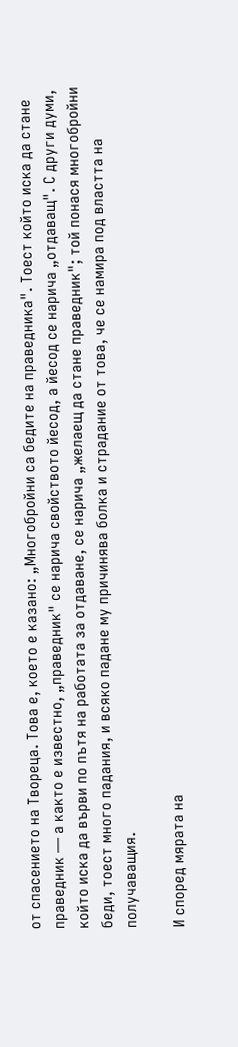от спасението на Твореца. Това е, което е казано: „Многобройни са бедите на праведника". Тоест който иска да стане праведник — а както е известно, „праведник" се нарича свойството йесод, а йесод се нарича „отдаващ". С други думи, който иска да върви по пътя на работата за отдаване, се нарича „желаещ да стане праведник"; той понася многобройни беди, тоест много падания, и всяко падане му причинява болка и страдание от това, че се намира под властта на получаващия.

И според мярата на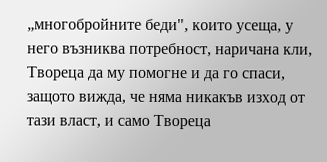„многобройните беди", които усеща, у него възниква потребност, наричана кли, Твореца да му помогне и да го спаси, защото вижда, че няма никакъв изход от тази власт, и само Твореца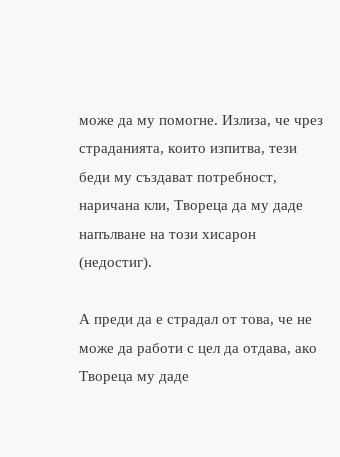може да му помогне. Излиза, че чрез страданията, които изпитва, тези беди му създават потребност, наричана кли, Твореца да му даде напълване на този хисарон (недостиг).

А преди да е страдал от това, че не може да работи с цел да отдава, ако Твореца му даде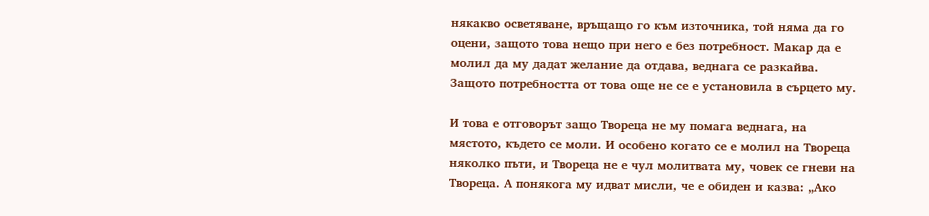някакво осветяване, връщащо го към източника, той няма да го оцени, защото това нещо при него е без потребност. Макар да е молил да му дадат желание да отдава, веднага се разкайва. Защото потребността от това още не се е установила в сърцето му.

И това е отговорът защо Твореца не му помага веднага, на мястото, където се моли. И особено когато се е молил на Твореца няколко пъти, и Твореца не е чул молитвата му, човек се гневи на Твореца. А понякога му идват мисли, че е обиден и казва: „Ако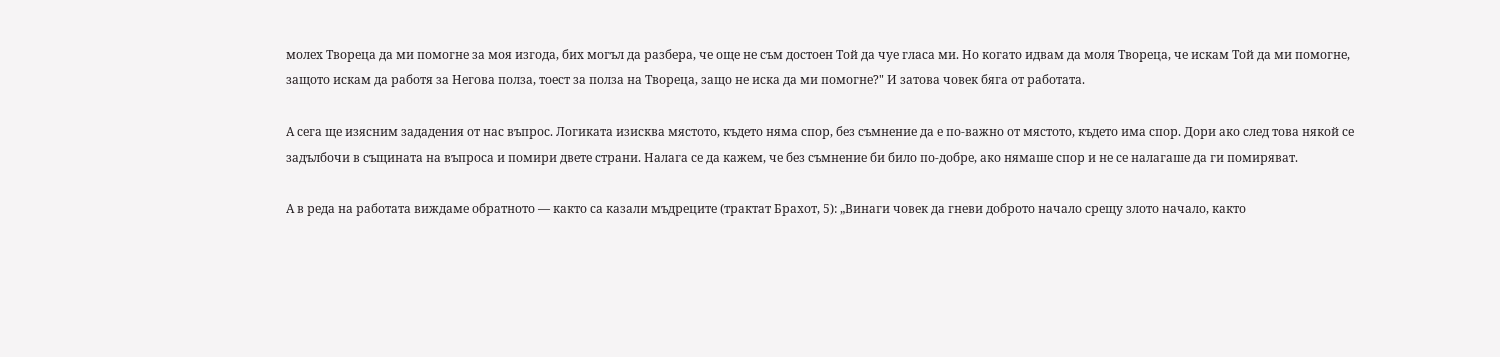молех Твореца да ми помогне за моя изгода, бих могъл да разбера, че още не съм достоен Той да чуе гласа ми. Но когато идвам да моля Твореца, че искам Той да ми помогне, защото искам да работя за Негова полза, тоест за полза на Твореца, защо не иска да ми помогне?" И затова човек бяга от работата.

А сега ще изясним зададения от нас въпрос. Логиката изисква мястото, където няма спор, без съмнение да е по-важно от мястото, където има спор. Дори ако след това някой се задълбочи в същината на въпроса и помири двете страни. Налага се да кажем, че без съмнение би било по-добре, ако нямаше спор и не се налагаше да ги помиряват.

А в реда на работата виждаме обратното — както са казали мъдреците (трактат Брахот, 5): „Винаги човек да гневи доброто начало срещу злото начало, както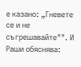е казано: „Гневете се и не съгрешавайте"". И Раши обяснява: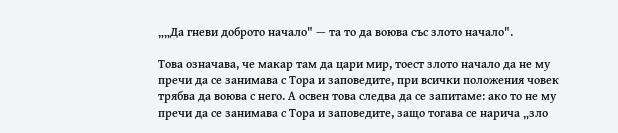„„Да гневи доброто начало" — та то да воюва със злото начало".

Това означава, че макар там да цари мир, тоест злото начало да не му пречи да се занимава с Тора и заповедите, при всички положения човек трябва да воюва с него. А освен това следва да се запитаме: ако то не му пречи да се занимава с Тора и заповедите, защо тогава се нарича „зло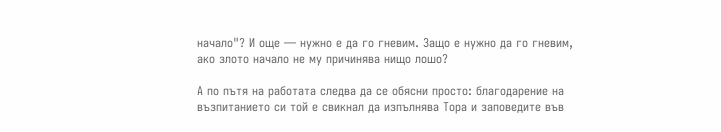начало"? И още — нужно е да го гневим. Защо е нужно да го гневим, ако злото начало не му причинява нищо лошо?

А по пътя на работата следва да се обясни просто: благодарение на възпитанието си той е свикнал да изпълнява Тора и заповедите във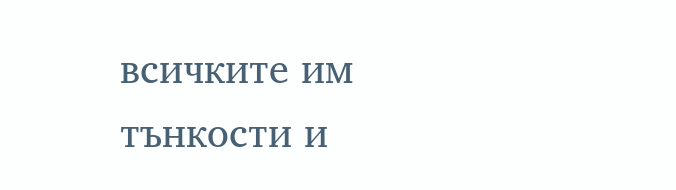всичките им тънкости и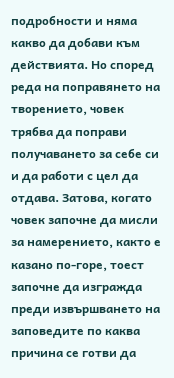подробности и няма какво да добави към действията. Но според реда на поправянето на творението, човек трябва да поправи получаването за себе си и да работи с цел да отдава. Затова, когато човек започне да мисли за намерението, както е казано по-горе, тоест започне да изгражда преди извършването на заповедите по каква причина се готви да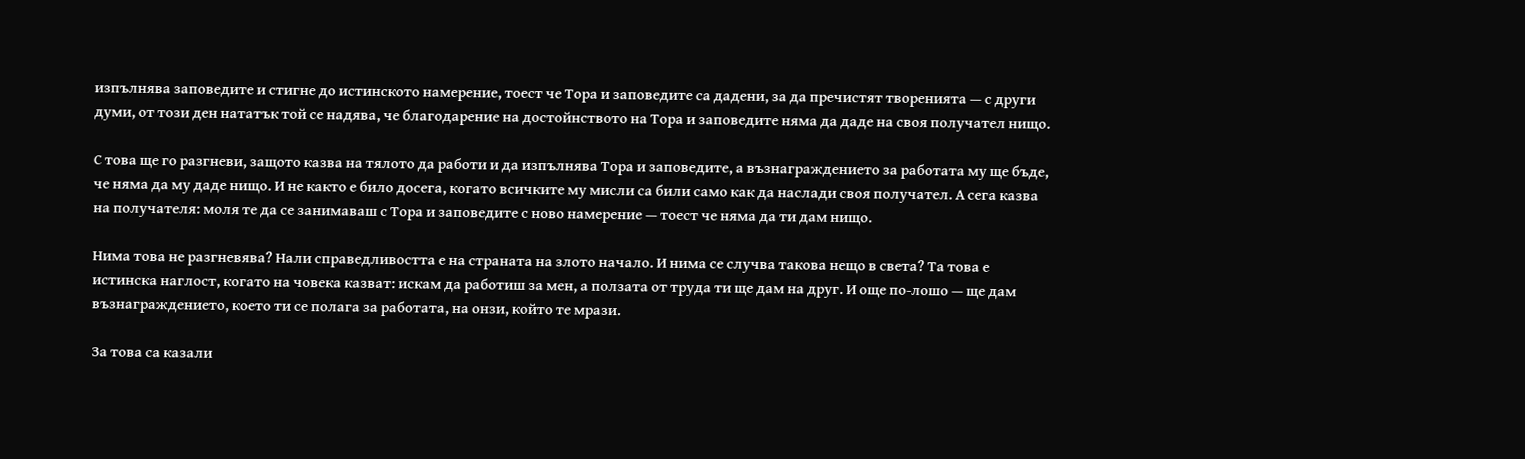изпълнява заповедите и стигне до истинското намерение, тоест че Тора и заповедите са дадени, за да пречистят творенията — с други думи, от този ден нататък той се надява, че благодарение на достойнството на Тора и заповедите няма да даде на своя получател нищо.

С това ще го разгневи, защото казва на тялото да работи и да изпълнява Тора и заповедите, а възнаграждението за работата му ще бъде, че няма да му даде нищо. И не както е било досега, когато всичките му мисли са били само как да наслади своя получател. А сега казва на получателя: моля те да се занимаваш с Тора и заповедите с ново намерение — тоест че няма да ти дам нищо.

Нима това не разгневява? Нали справедливостта е на страната на злото начало. И нима се случва такова нещо в света? Та това е истинска наглост, когато на човека казват: искам да работиш за мен, а ползата от труда ти ще дам на друг. И още по-лошо — ще дам възнаграждението, което ти се полага за работата, на онзи, който те мрази.

За това са казали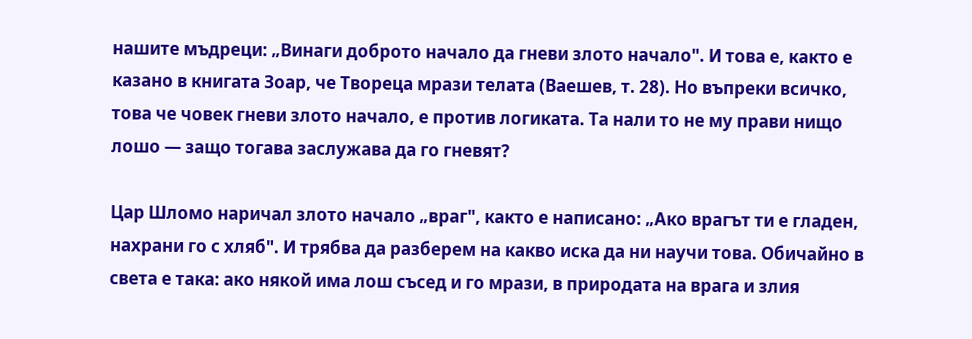нашите мъдреци: „Винаги доброто начало да гневи злото начало". И това е, както е казано в книгата Зоар, че Твореца мрази телата (Ваешев, т. 28). Но въпреки всичко, това че човек гневи злото начало, е против логиката. Та нали то не му прави нищо лошо — защо тогава заслужава да го гневят?

Цар Шломо наричал злото начало „враг", както е написано: „Ако врагът ти е гладен, нахрани го с хляб". И трябва да разберем на какво иска да ни научи това. Обичайно в света е така: ако някой има лош съсед и го мрази, в природата на врага и злия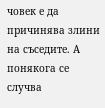човек е да причинява злини на съседите. А понякога се случва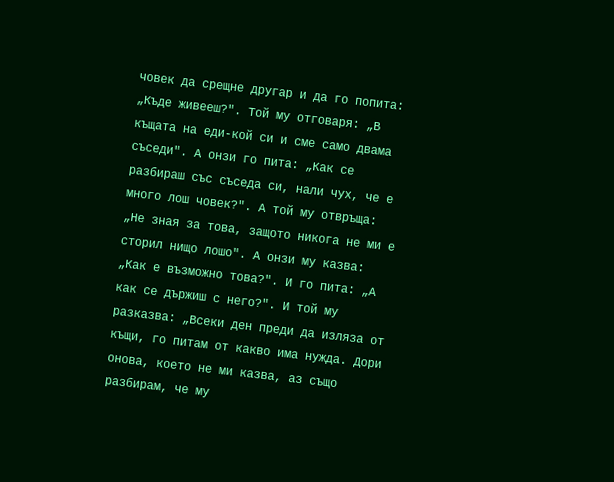човек да срещне другар и да го попита: „Къде живееш?". Той му отговаря: „В къщата на еди-кой си и сме само двама съседи". А онзи го пита: „Как се разбираш със съседа си, нали чух, че е много лош човек?". А той му отвръща: „Не зная за това, защото никога не ми е сторил нищо лошо". А онзи му казва: „Как е възможно това?". И го пита: „А как се държиш с него?". И той му разказва: „Всеки ден преди да изляза от къщи, го питам от какво има нужда. Дори онова, което не ми казва, аз също разбирам, че му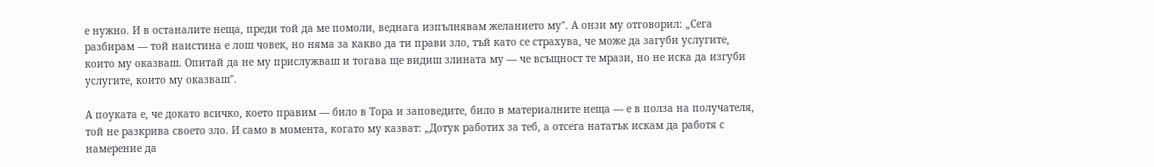е нужно. И в останалите неща, преди той да ме помоли, веднага изпълнявам желанието му". А онзи му отговорил: „Сега разбирам — той наистина е лош човек, но няма за какво да ти прави зло, тъй като се страхува, че може да загуби услугите, които му оказваш. Опитай да не му прислужваш и тогава ще видиш злината му — че всъщност те мрази, но не иска да изгуби услугите, които му оказваш".

А поуката е, че докато всичко, което правим — било в Тора и заповедите, било в материалните неща — е в полза на получателя, той не разкрива своето зло. И само в момента, когато му казват: „Дотук работих за теб, а отсега нататък искам да работя с намерение да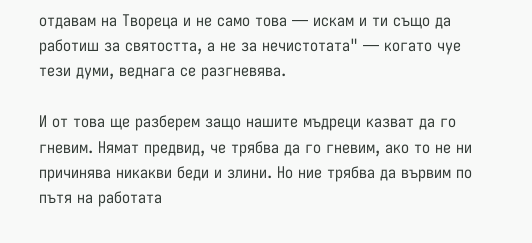отдавам на Твореца и не само това — искам и ти също да работиш за святостта, а не за нечистотата" — когато чуе тези думи, веднага се разгневява.

И от това ще разберем защо нашите мъдреци казват да го гневим. Нямат предвид, че трябва да го гневим, ако то не ни причинява никакви беди и злини. Но ние трябва да вървим по пътя на работата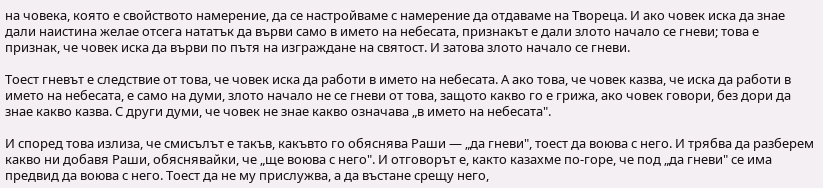на човека, която е свойството намерение, да се настройваме с намерение да отдаваме на Твореца. И ако човек иска да знае дали наистина желае отсега нататък да върви само в името на небесата, признакът е дали злото начало се гневи; това е признак, че човек иска да върви по пътя на изграждане на святост. И затова злото начало се гневи.

Тоест гневът е следствие от това, че човек иска да работи в името на небесата. А ако това, че човек казва, че иска да работи в името на небесата, е само на думи, злото начало не се гневи от това, защото какво го е грижа, ако човек говори, без дори да знае какво казва. С други думи, че човек не знае какво означава „в името на небесата".

И според това излиза, че смисълът е такъв, какъвто го обяснява Раши — „да гневи", тоест да воюва с него. И трябва да разберем какво ни добавя Раши, обяснявайки, че „ще воюва с него". И отговорът е, както казахме по-горе, че под „да гневи" се има предвид да воюва с него. Тоест да не му прислужва, а да въстане срещу него,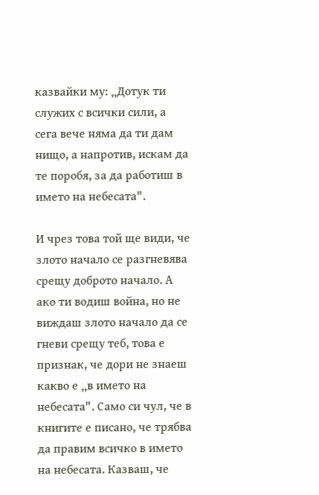казвайки му: „Дотук ти служих с всички сили, а сега вече няма да ти дам нищо, а напротив, искам да те поробя, за да работиш в името на небесата".

И чрез това той ще види, че злото начало се разгневява срещу доброто начало. А ако ти водиш война, но не виждаш злото начало да се гневи срещу теб, това е признак, че дори не знаеш какво е „в името на небесата". Само си чул, че в книгите е писано, че трябва да правим всичко в името на небесата. Казваш, че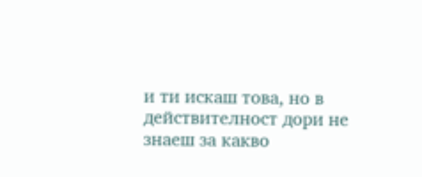и ти искаш това, но в действителност дори не знаеш за какво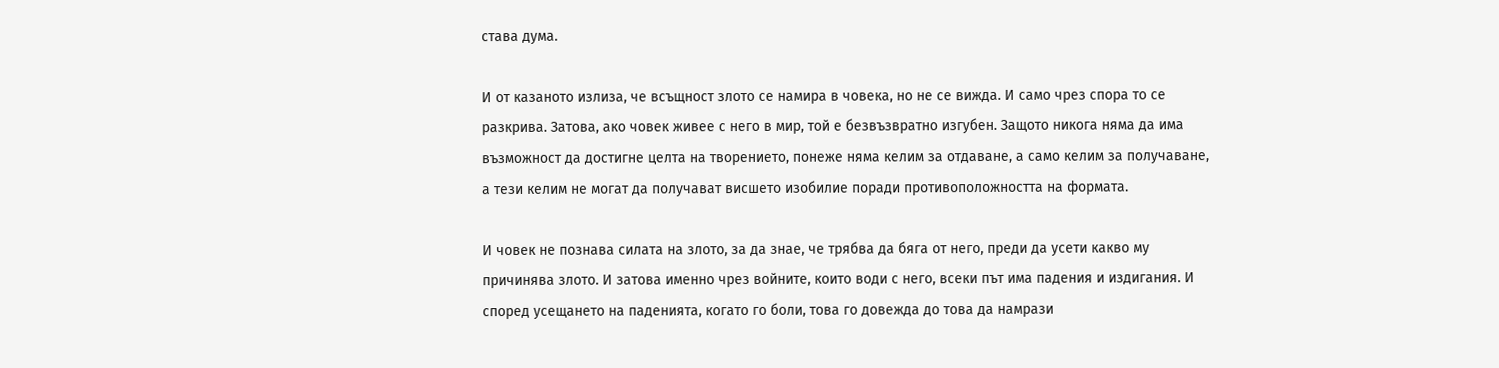става дума.

И от казаното излиза, че всъщност злото се намира в човека, но не се вижда. И само чрез спора то се разкрива. Затова, ако човек живее с него в мир, той е безвъзвратно изгубен. Защото никога няма да има възможност да достигне целта на творението, понеже няма келим за отдаване, а само келим за получаване, а тези келим не могат да получават висшето изобилие поради противоположността на формата.

И човек не познава силата на злото, за да знае, че трябва да бяга от него, преди да усети какво му причинява злото. И затова именно чрез войните, които води с него, всеки път има падения и издигания. И според усещането на паденията, когато го боли, това го довежда до това да намрази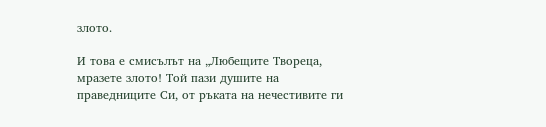злото.

И това е смисълът на „Любещите Твореца, мразете злото! Той пази душите на праведниците Си, от ръката на нечестивите ги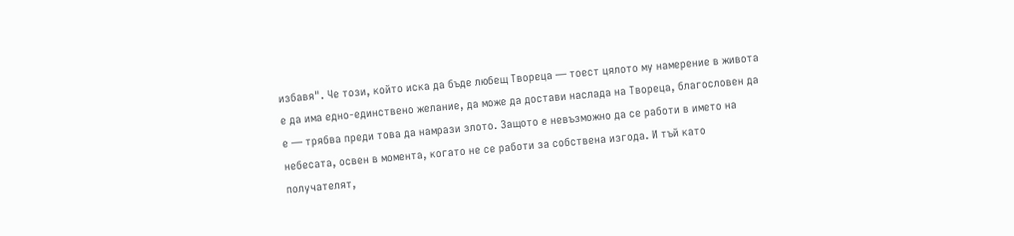избавя". Че този, който иска да бъде любещ Твореца — тоест цялото му намерение в живота е да има едно-единствено желание, да може да достави наслада на Твореца, благословен да е — трябва преди това да намрази злото. Защото е невъзможно да се работи в името на небесата, освен в момента, когато не се работи за собствена изгода. И тъй като получателят,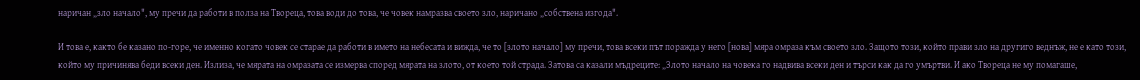наричан „зло начало", му пречи да работи в полза на Твореца, това води до това, че човек намразва своето зло, наричано „собствена изгода".

И това е, както бе казано по-горе, че именно когато човек се старае да работи в името на небесата и вижда, че то [злото начало] му пречи, това всеки път поражда у него [нова] мяра омраза към своето зло. Защото този, който прави зло на другиго веднъж, не е като този, който му причинява беди всеки ден. Излиза, че мярата на омразата се измерва според мярата на злото, от което той страда. Затова са казали мъдреците: „Злото начало на човека го надвива всеки ден и търси как да го умъртви. И ако Твореца не му помагаше,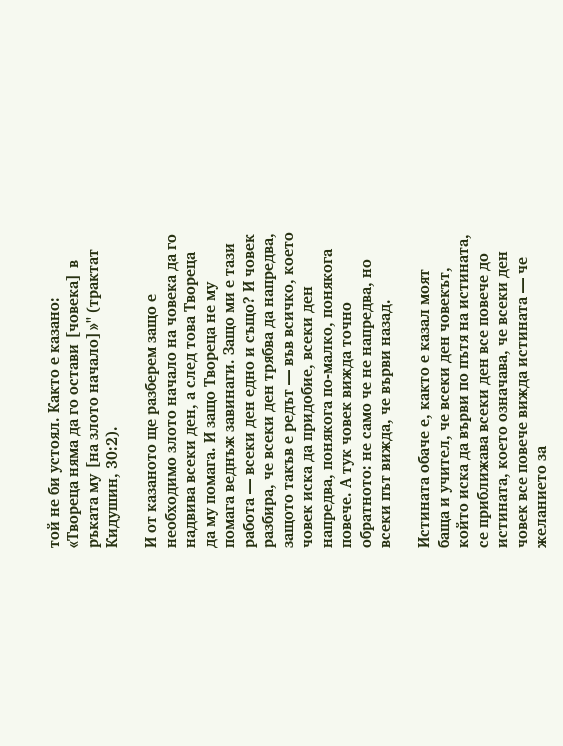той не би устоял. Както е казано: «Твореца няма да го остави [човека] в ръката му [на злото начало]»" (трактат Кидушин, 30:2).

И от казаното ще разберем защо е необходимо злото начало на човека да го надвива всеки ден, а след това Твореца да му помага. И защо Твореца не му помага веднъж завинаги. Защо ми е тази работа — всеки ден едно и също? И човек разбира, че всеки ден трябва да напредва, защото такъв е редът — във всичко, което човек иска да придобие, всеки ден напредва, понякога по-малко, понякога повече. А тук човек вижда точно обратното: не само че не напредва, но всеки път вижда, че върви назад.

Истината обаче е, както е казал моят баща и учител, че всеки ден човекът, който иска да върви по пътя на истината, се приближава всеки ден все повече до истината, което означава, че всеки ден човек все повече вижда истината — че желанието за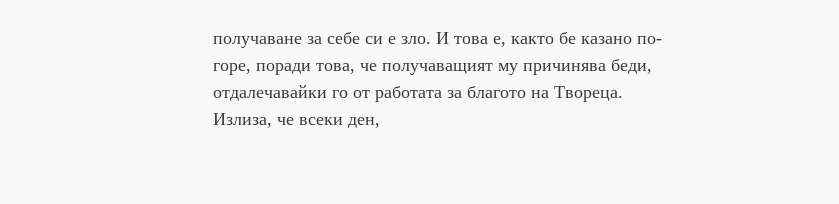получаване за себе си е зло. И това е, както бе казано по-горе, поради това, че получаващият му причинява беди, отдалечавайки го от работата за благото на Твореца. Излиза, че всеки ден,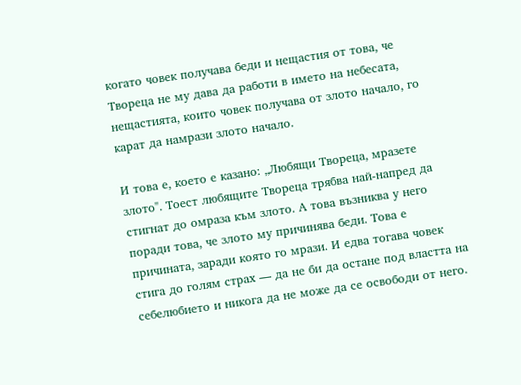когато човек получава беди и нещастия от това, че Твореца не му дава да работи в името на небесата, нещастията, които човек получава от злото начало, го карат да намрази злото начало.

И това е, което е казано: „Любящи Твореца, мразете злото". Тоест любящите Твореца трябва най-напред да стигнат до омраза към злото. А това възниква у него поради това, че злото му причинява беди. Това е причината, заради която го мрази. И едва тогава човек стига до голям страх — да не би да остане под властта на себелюбието и никога да не може да се освободи от него.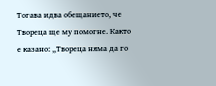Тогава идва обещанието, че Твореца ще му помогне. Както е казано: „Твореца няма да го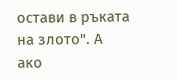остави в ръката на злото". А ако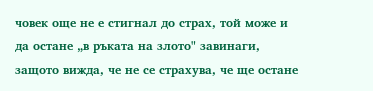човек още не е стигнал до страх, той може и да остане „в ръката на злото" завинаги, защото вижда, че не се страхува, че ще остане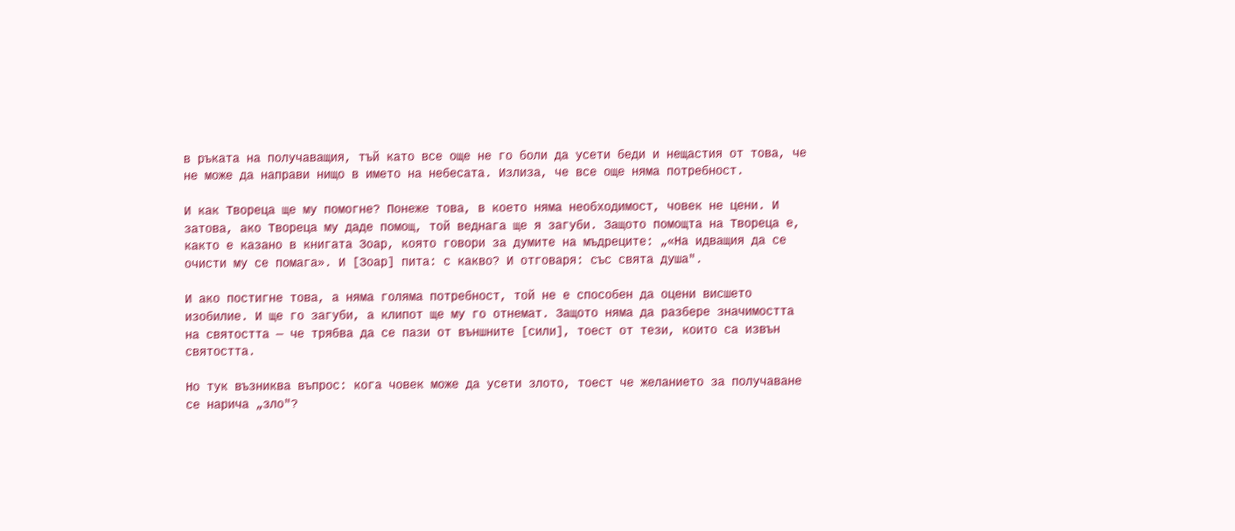в ръката на получаващия, тъй като все още не го боли да усети беди и нещастия от това, че не може да направи нищо в името на небесата. Излиза, че все още няма потребност.

И как Твореца ще му помогне? Понеже това, в което няма необходимост, човек не цени. И затова, ако Твореца му даде помощ, той веднага ще я загуби. Защото помощта на Твореца е, както е казано в книгата Зоар, която говори за думите на мъдреците: „«На идващия да се очисти му се помага». И [Зоар] пита: с какво? И отговаря: със свята душа".

И ако постигне това, а няма голяма потребност, той не е способен да оцени висшето изобилие. И ще го загуби, а клипот ще му го отнемат. Защото няма да разбере значимостта на святостта — че трябва да се пази от външните [сили], тоест от тези, които са извън святостта.

Но тук възниква въпрос: кога човек може да усети злото, тоест че желанието за получаване се нарича „зло"?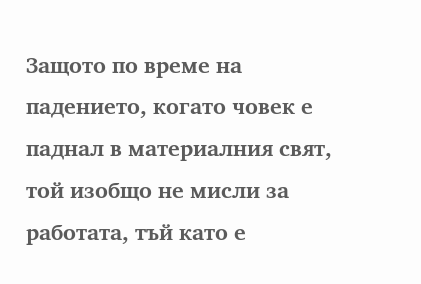Защото по време на падението, когато човек е паднал в материалния свят, той изобщо не мисли за работата, тъй като е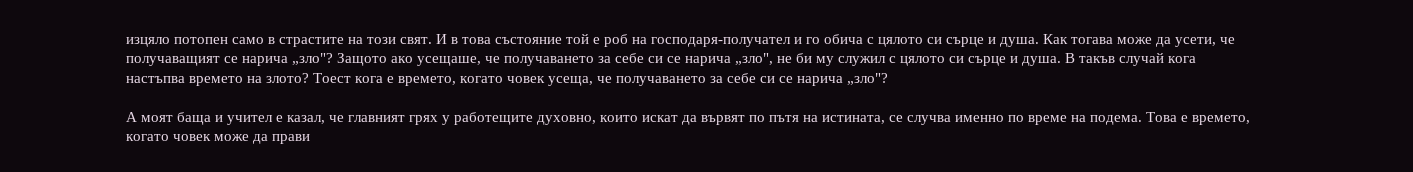изцяло потопен само в страстите на този свят. И в това състояние той е роб на господаря-получател и го обича с цялото си сърце и душа. Как тогава може да усети, че получаващият се нарича „зло"? Защото ако усещаше, че получаването за себе си се нарича „зло", не би му служил с цялото си сърце и душа. В такъв случай кога настъпва времето на злото? Тоест кога е времето, когато човек усеща, че получаването за себе си се нарича „зло"?

А моят баща и учител е казал, че главният грях у работещите духовно, които искат да вървят по пътя на истината, се случва именно по време на подема. Това е времето, когато човек може да прави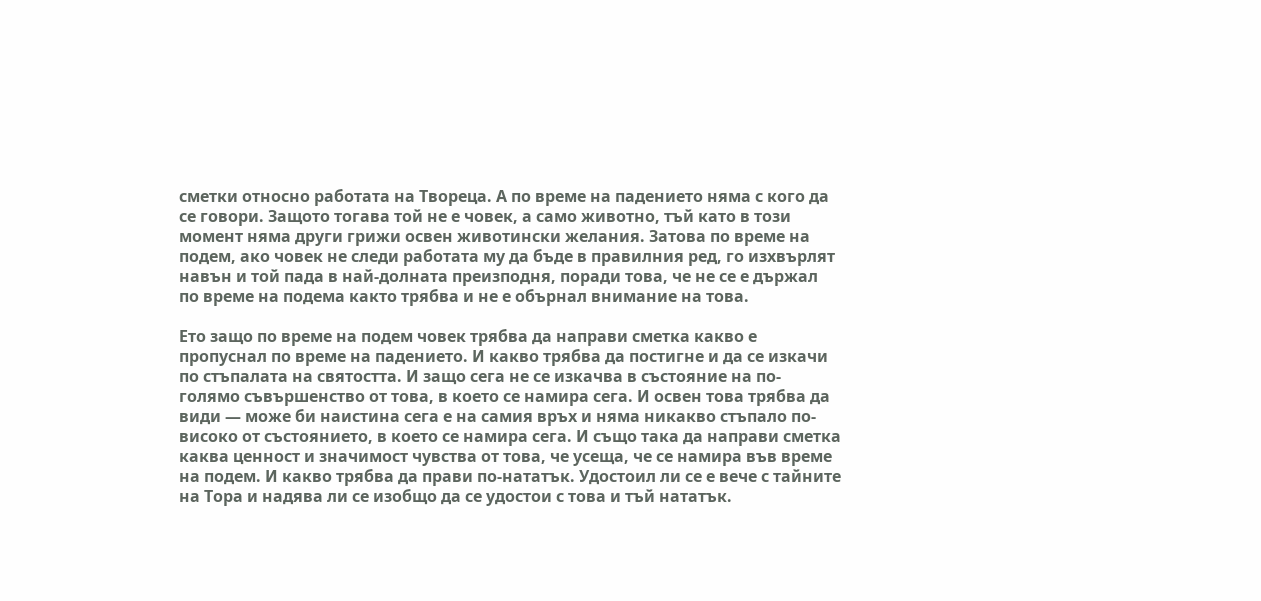сметки относно работата на Твореца. А по време на падението няма с кого да се говори. Защото тогава той не е човек, а само животно, тъй като в този момент няма други грижи освен животински желания. Затова по време на подем, ако човек не следи работата му да бъде в правилния ред, го изхвърлят навън и той пада в най-долната преизподня, поради това, че не се е държал по време на подема както трябва и не е обърнал внимание на това.

Ето защо по време на подем човек трябва да направи сметка какво е пропуснал по време на падението. И какво трябва да постигне и да се изкачи по стъпалата на святостта. И защо сега не се изкачва в състояние на по-голямо съвършенство от това, в което се намира сега. И освен това трябва да види — може би наистина сега е на самия връх и няма никакво стъпало по-високо от състоянието, в което се намира сега. И също така да направи сметка каква ценност и значимост чувства от това, че усеща, че се намира във време на подем. И какво трябва да прави по-нататък. Удостоил ли се е вече с тайните на Тора и надява ли се изобщо да се удостои с това и тъй нататък.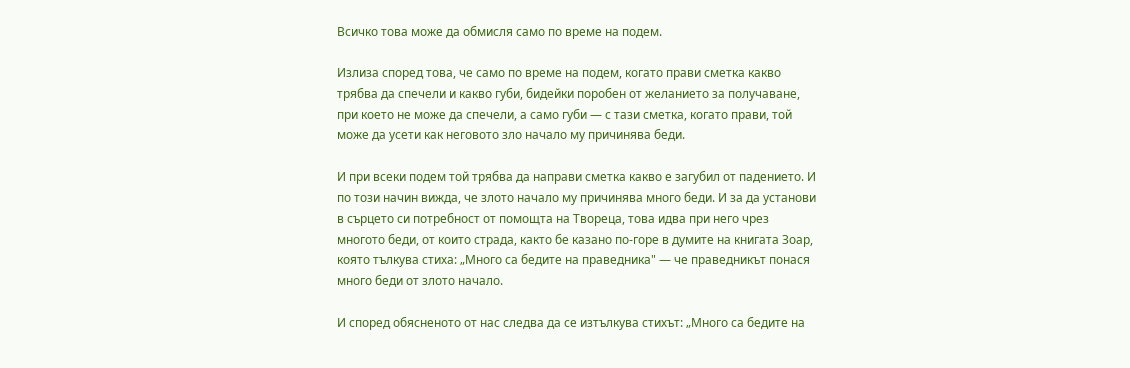Всичко това може да обмисля само по време на подем.

Излиза според това, че само по време на подем, когато прави сметка какво трябва да спечели и какво губи, бидейки поробен от желанието за получаване, при което не може да спечели, а само губи — с тази сметка, когато прави, той може да усети как неговото зло начало му причинява беди.

И при всеки подем той трябва да направи сметка какво е загубил от падението. И по този начин вижда, че злото начало му причинява много беди. И за да установи в сърцето си потребност от помощта на Твореца, това идва при него чрез многото беди, от които страда, както бе казано по-горе в думите на книгата Зоар, която тълкува стиха: „Много са бедите на праведника" — че праведникът понася много беди от злото начало.

И според обясненото от нас следва да се изтълкува стихът: „Много са бедите на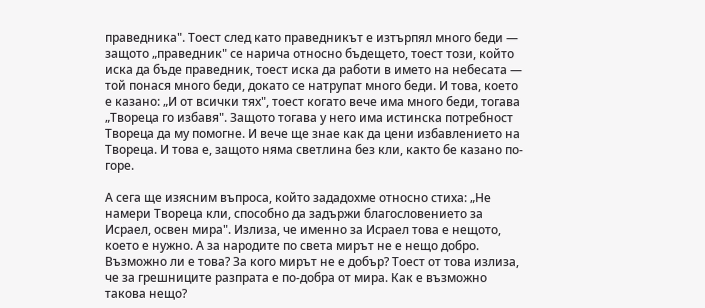праведника". Тоест след като праведникът е изтърпял много беди — защото „праведник" се нарича относно бъдещето, тоест този, който иска да бъде праведник, тоест иска да работи в името на небесата — той понася много беди, докато се натрупат много беди. И това, което е казано: „И от всички тях", тоест когато вече има много беди, тогава „Твореца го избавя". Защото тогава у него има истинска потребност Твореца да му помогне. И вече ще знае как да цени избавлението на Твореца. И това е, защото няма светлина без кли, както бе казано по-горе.

А сега ще изясним въпроса, който зададохме относно стиха: „Не намери Твореца кли, способно да задържи благословението за Исраел, освен мира". Излиза, че именно за Исраел това е нещото, което е нужно. А за народите по света мирът не е нещо добро. Възможно ли е това? За кого мирът не е добър? Тоест от това излиза, че за грешниците разпрата е по-добра от мира. Как е възможно такова нещо?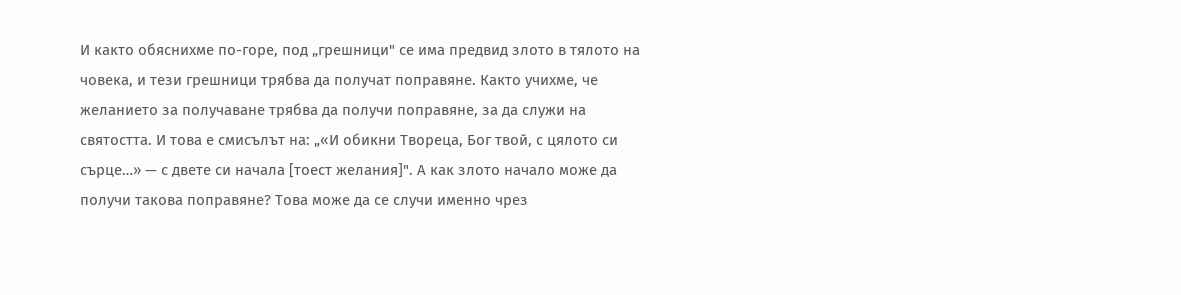И както обяснихме по-горе, под „грешници" се има предвид злото в тялото на човека, и тези грешници трябва да получат поправяне. Както учихме, че желанието за получаване трябва да получи поправяне, за да служи на святостта. И това е смисълът на: „«И обикни Твореца, Бог твой, с цялото си сърце…» — с двете си начала [тоест желания]". А как злото начало може да получи такова поправяне? Това може да се случи именно чрез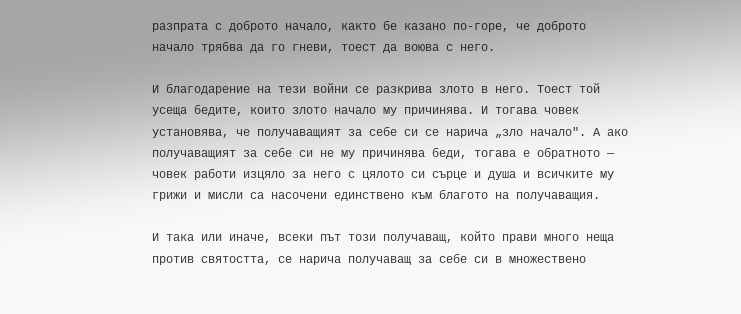разпрата с доброто начало, както бе казано по-горе, че доброто начало трябва да го гневи, тоест да воюва с него.

И благодарение на тези войни се разкрива злото в него. Тоест той усеща бедите, които злото начало му причинява. И тогава човек установява, че получаващият за себе си се нарича „зло начало". А ако получаващият за себе си не му причинява беди, тогава е обратното — човек работи изцяло за него с цялото си сърце и душа и всичките му грижи и мисли са насочени единствено към благото на получаващия.

И така или иначе, всеки път този получаващ, който прави много неща против святостта, се нарича получаващ за себе си в множествено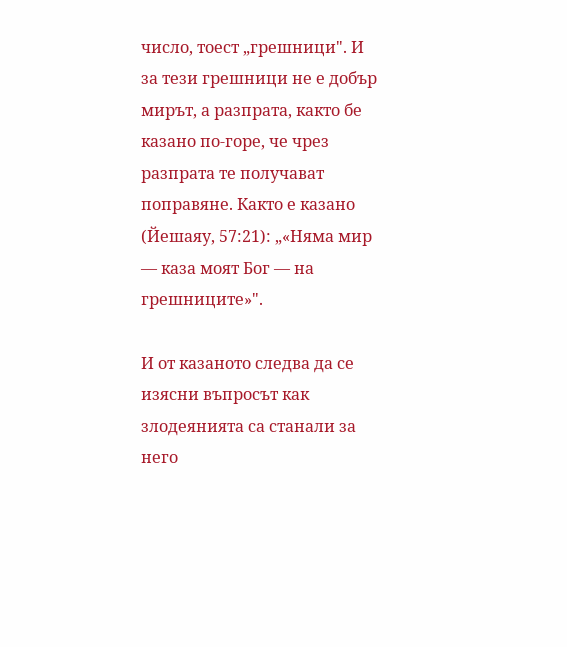число, тоест „грешници". И за тези грешници не е добър мирът, а разпрата, както бе казано по-горе, че чрез разпрата те получават поправяне. Както е казано (Йешаяу, 57:21): „«Няма мир — каза моят Бог — на грешниците»".

И от казаното следва да се изясни въпросът как злодеянията са станали за него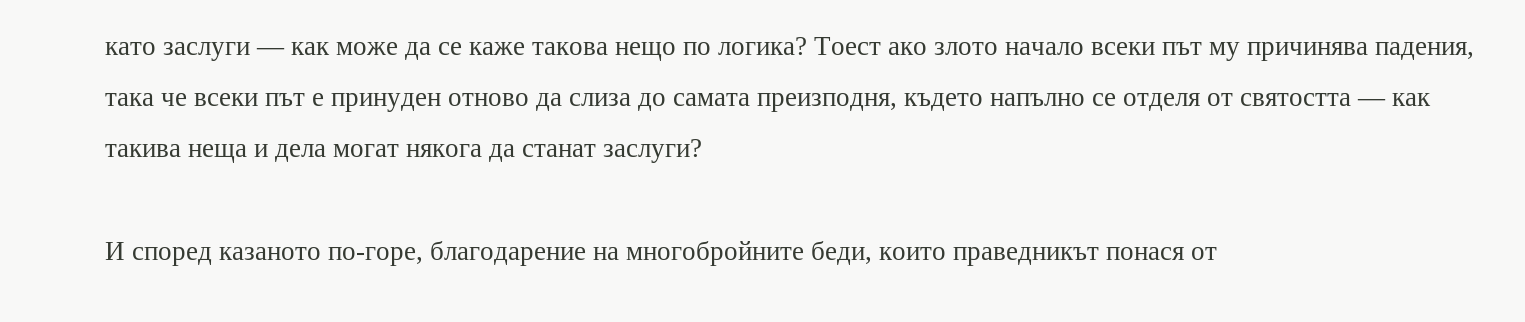като заслуги — как може да се каже такова нещо по логика? Тоест ако злото начало всеки път му причинява падения, така че всеки път е принуден отново да слиза до самата преизподня, където напълно се отделя от святостта — как такива неща и дела могат някога да станат заслуги?

И според казаното по-горе, благодарение на многобройните беди, които праведникът понася от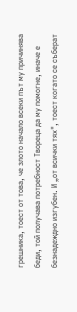грешника, тоест от това, че злото начало всеки път му причинява беди, той получава потребност Твореца да му помогне, иначе е безнадеждно изгубен. И „от всички тях", тоест когато се съберат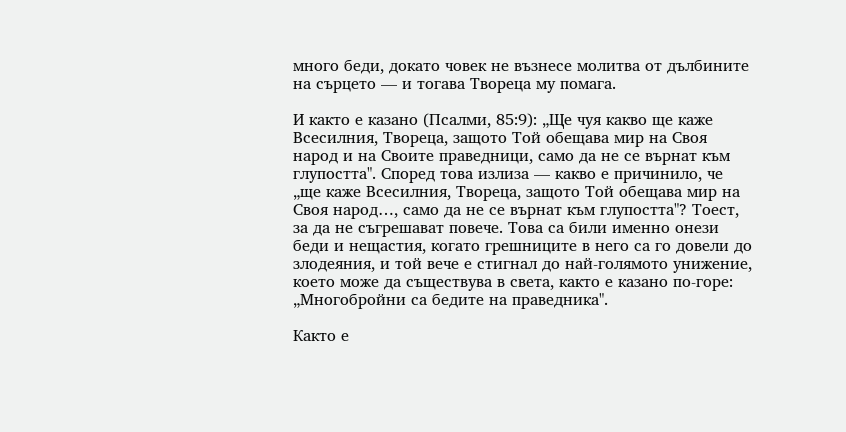много беди, докато човек не възнесе молитва от дълбините на сърцето — и тогава Твореца му помага.

И както е казано (Псалми, 85:9): „Ще чуя какво ще каже Всесилния, Твореца, защото Той обещава мир на Своя народ и на Своите праведници, само да не се върнат към глупостта". Според това излиза — какво е причинило, че „ще каже Всесилния, Твореца, защото Той обещава мир на Своя народ…, само да не се върнат към глупостта"? Тоест, за да не съгрешават повече. Това са били именно онези беди и нещастия, когато грешниците в него са го довели до злодеяния, и той вече е стигнал до най-голямото унижение, което може да съществува в света, както е казано по-горе: „Многобройни са бедите на праведника".

Както е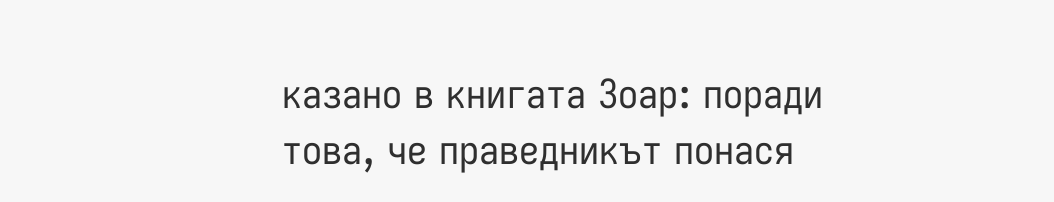казано в книгата Зоар: поради това, че праведникът понася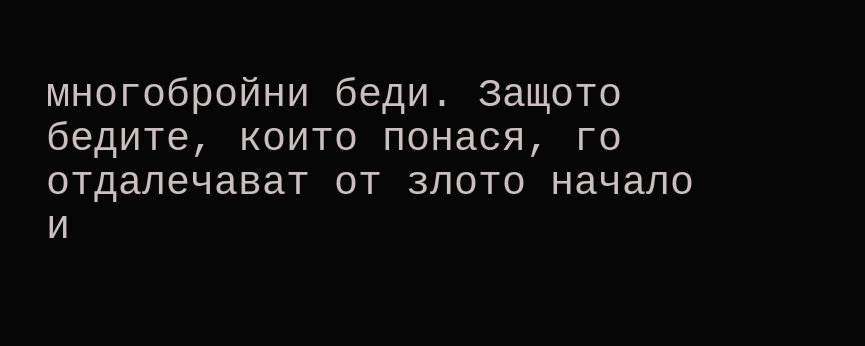многобройни беди. Защото бедите, които понася, го отдалечават от злото начало и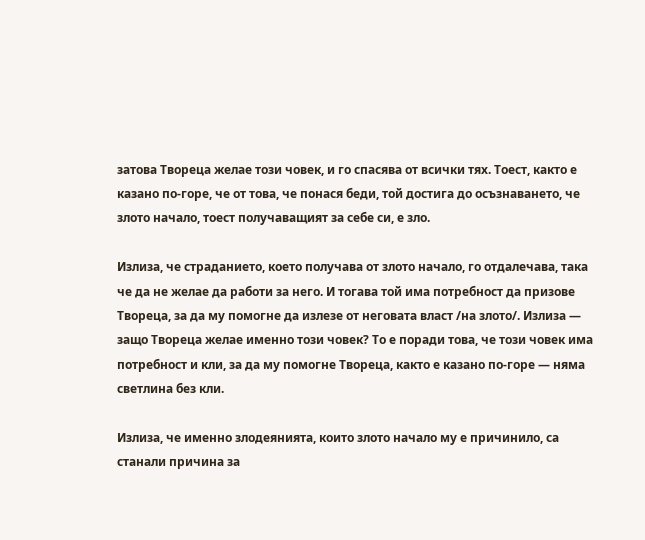затова Твореца желае този човек, и го спасява от всички тях. Тоест, както е казано по-горе, че от това, че понася беди, той достига до осъзнаването, че злото начало, тоест получаващият за себе си, е зло.

Излиза, че страданието, което получава от злото начало, го отдалечава, така че да не желае да работи за него. И тогава той има потребност да призове Твореца, за да му помогне да излезе от неговата власт /на злото/. Излиза — защо Твореца желае именно този човек? То е поради това, че този човек има потребност и кли, за да му помогне Твореца, както е казано по-горе — няма светлина без кли.

Излиза, че именно злодеянията, които злото начало му е причинило, са станали причина за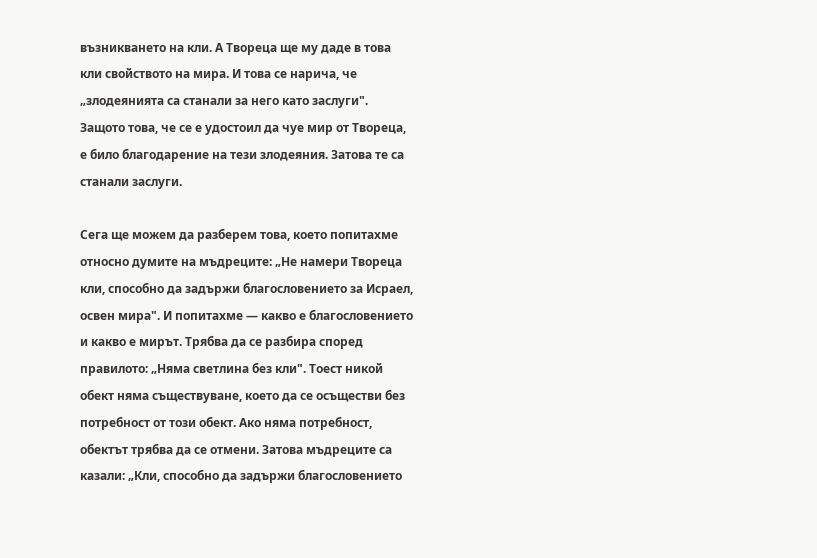възникването на кли. А Твореца ще му даде в това кли свойството на мира. И това се нарича, че „злодеянията са станали за него като заслуги". Защото това, че се е удостоил да чуе мир от Твореца, е било благодарение на тези злодеяния. Затова те са станали заслуги.

Сега ще можем да разберем това, което попитахме относно думите на мъдреците: „Не намери Твореца кли, способно да задържи благословението за Исраел, освен мира". И попитахме — какво е благословението и какво е мирът. Трябва да се разбира според правилото: „Няма светлина без кли". Тоест никой обект няма съществуване, което да се осъществи без потребност от този обект. Ако няма потребност, обектът трябва да се отмени. Затова мъдреците са казали: „Кли, способно да задържи благословението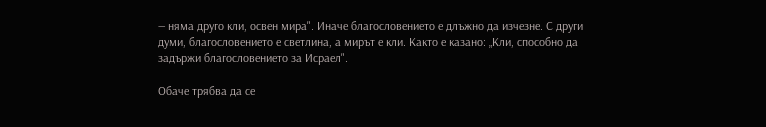— няма друго кли, освен мира". Иначе благословението е длъжно да изчезне. С други думи, благословението е светлина, а мирът е кли. Както е казано: „Кли, способно да задържи благословението за Исраел".

Обаче трябва да се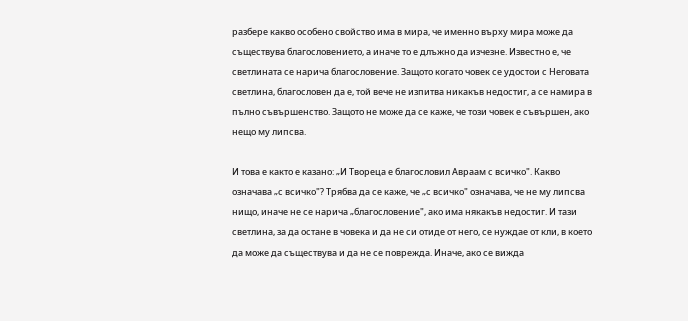разбере какво особено свойство има в мира, че именно върху мира може да съществува благословението, а иначе то е длъжно да изчезне. Известно е, че светлината се нарича благословение. Защото когато човек се удостои с Неговата светлина, благословен да е, той вече не изпитва никакъв недостиг, а се намира в пълно съвършенство. Защото не може да се каже, че този човек е съвършен, ако нещо му липсва.

И това е както е казано: „И Твореца е благословил Авраам с всичко". Какво означава „с всичко"? Трябва да се каже, че „с всичко" означава, че не му липсва нищо, иначе не се нарича „благословение", ако има някакъв недостиг. И тази светлина, за да остане в човека и да не си отиде от него, се нуждае от кли, в което да може да съществува и да не се поврежда. Иначе, ако се вижда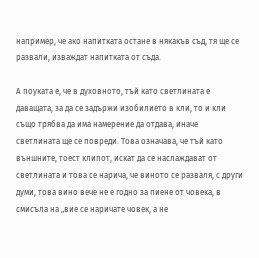например, че ако напитката остане в някакъв съд, тя ще се развали, изваждат напитката от съда.

А поуката е, че в духовното, тъй като светлината е даващата, за да се задържи изобилието в кли, то и кли също трябва да има намерение да отдава, иначе светлината ще се повреди. Това означава, че тъй като външните, тоест клипот, искат да се наслаждават от светлината и това се нарича, че виното се разваля, с други думи, това вино вече не е годно за пиене от човека, в смисъла на „вие се наричате човек, а не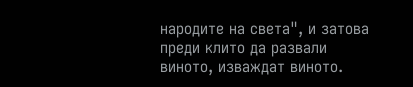народите на света", и затова преди клито да развали виното, изваждат виното.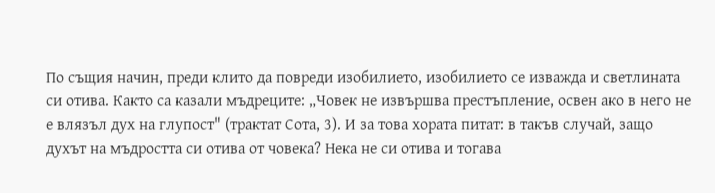По същия начин, преди клито да повреди изобилието, изобилието се изважда и светлината си отива. Както са казали мъдреците: „Човек не извършва престъпление, освен ако в него не е влязъл дух на глупост" (трактат Сота, 3). И за това хората питат: в такъв случай, защо духът на мъдростта си отива от човека? Нека не си отива и тогава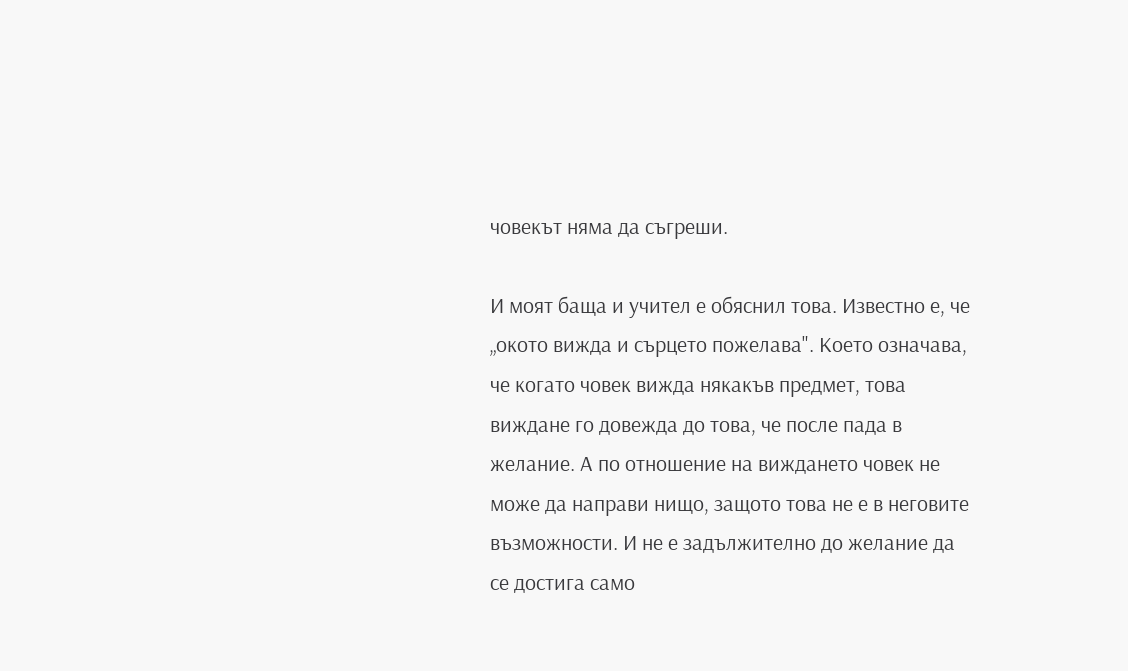човекът няма да съгреши.

И моят баща и учител е обяснил това. Известно е, че „окото вижда и сърцето пожелава". Което означава, че когато човек вижда някакъв предмет, това виждане го довежда до това, че после пада в желание. А по отношение на виждането човек не може да направи нищо, защото това не е в неговите възможности. И не е задължително до желание да се достига само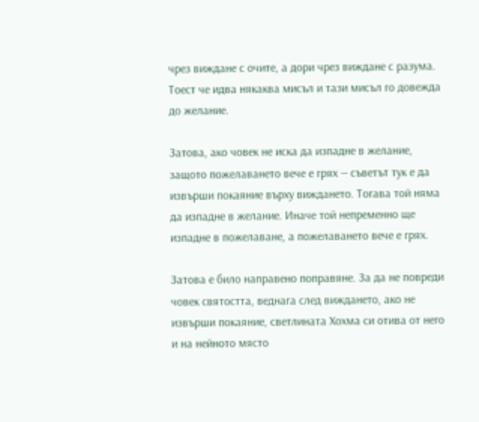чрез виждане с очите, а дори чрез виждане с разума. Тоест че идва някаква мисъл и тази мисъл го довежда до желание.

Затова, ако човек не иска да изпадне в желание, защото пожелаването вече е грях — съветът тук е да извърши покаяние върху виждането. Тогава той няма да изпадне в желание. Иначе той непременно ще изпадне в пожелаване, а пожелаването вече е грях.

Затова е било направено поправяне. За да не повреди човек святостта, веднага след виждането, ако не извърши покаяние, светлината Хохма си отива от него и на нейното място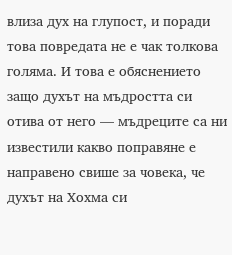влиза дух на глупост, и поради това повредата не е чак толкова голяма. И това е обяснението защо духът на мъдростта си отива от него — мъдреците са ни известили какво поправяне е направено свише за човека, че духът на Хохма си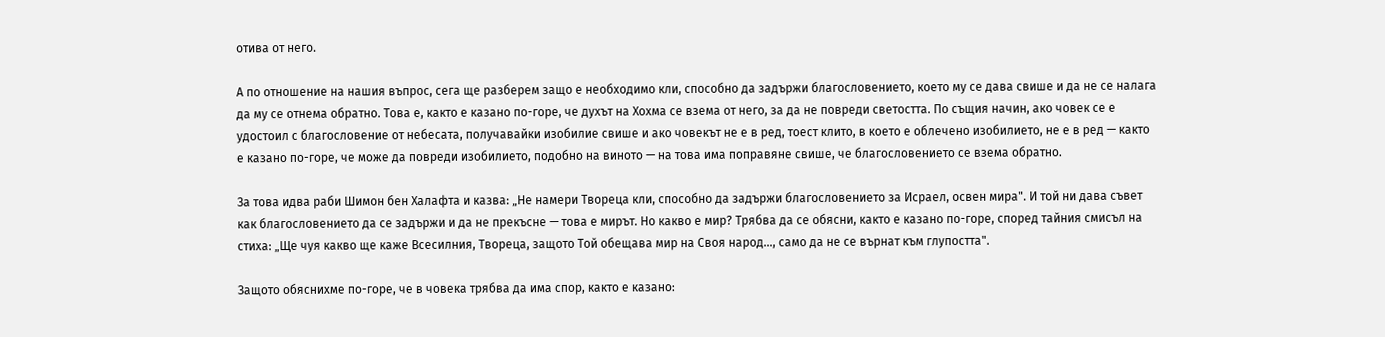отива от него.

А по отношение на нашия въпрос, сега ще разберем защо е необходимо кли, способно да задържи благословението, което му се дава свише и да не се налага да му се отнема обратно. Това е, както е казано по-горе, че духът на Хохма се взема от него, за да не повреди светостта. По същия начин, ако човек се е удостоил с благословение от небесата, получавайки изобилие свише и ако човекът не е в ред, тоест клито, в което е облечено изобилието, не е в ред — както е казано по-горе, че може да повреди изобилието, подобно на виното — на това има поправяне свише, че благословението се взема обратно.

За това идва раби Шимон бен Халафта и казва: „Не намери Твореца кли, способно да задържи благословението за Исраел, освен мира". И той ни дава съвет как благословението да се задържи и да не прекъсне — това е мирът. Но какво е мир? Трябва да се обясни, както е казано по-горе, според тайния смисъл на стиха: „Ще чуя какво ще каже Всесилния, Твореца, защото Той обещава мир на Своя народ…, само да не се върнат към глупостта".

Защото обяснихме по-горе, че в човека трябва да има спор, както е казано: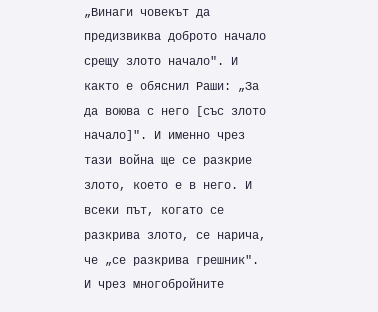„Винаги човекът да предизвиква доброто начало срещу злото начало". И както е обяснил Раши: „За да воюва с него [със злото начало]". И именно чрез тази война ще се разкрие злото, което е в него. И всеки път, когато се разкрива злото, се нарича, че „се разкрива грешник". И чрез многобройните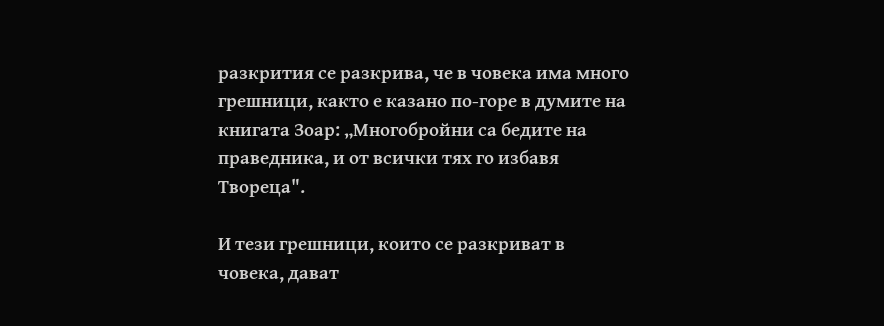разкрития се разкрива, че в човека има много грешници, както е казано по-горе в думите на книгата Зоар: „Многобройни са бедите на праведника, и от всички тях го избавя Твореца".

И тези грешници, които се разкриват в човека, дават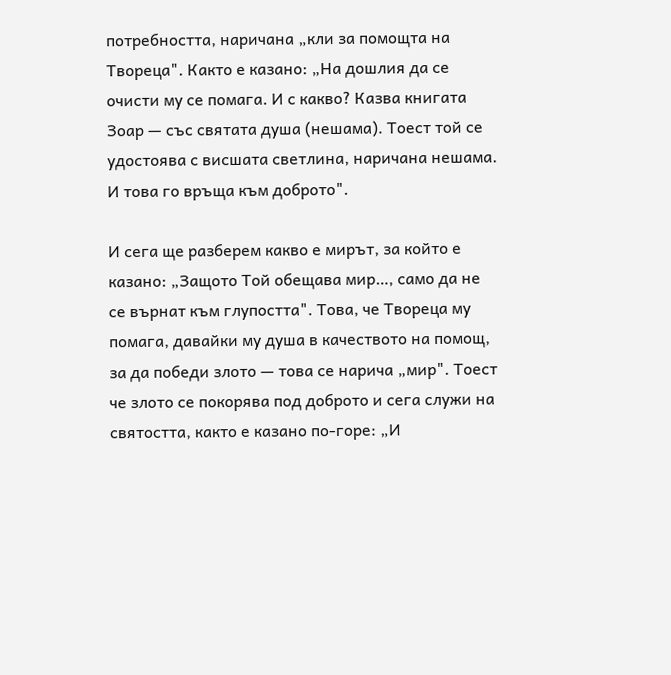потребността, наричана „кли за помощта на Твореца". Както е казано: „На дошлия да се очисти му се помага. И с какво? Казва книгата Зоар — със святата душа (нешама). Тоест той се удостоява с висшата светлина, наричана нешама. И това го връща към доброто".

И сега ще разберем какво е мирът, за който е казано: „Защото Той обещава мир…, само да не се върнат към глупостта". Това, че Твореца му помага, давайки му душа в качеството на помощ, за да победи злото — това се нарича „мир". Тоест че злото се покорява под доброто и сега служи на святостта, както е казано по-горе: „И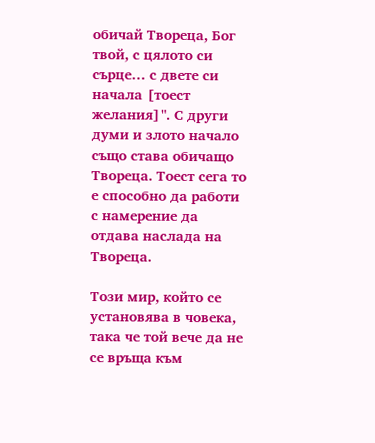обичай Твореца, Бог твой, с цялото си сърце… с двете си начала [тоест желания]". С други думи и злото начало също става обичащо Твореца. Тоест сега то е способно да работи с намерение да отдава наслада на Твореца.

Този мир, който се установява в човека, така че той вече да не се връща към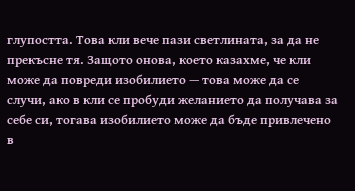глупостта. Това кли вече пази светлината, за да не прекъсне тя. Защото онова, което казахме, че кли може да повреди изобилието — това може да се случи, ако в кли се пробуди желанието да получава за себе си, тогава изобилието може да бъде привлечено в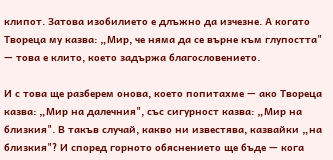клипот. Затова изобилието е длъжно да изчезне. А когато Твореца му казва: „Мир, че няма да се върне към глупостта" — това е клито, което задържа благословението.

И с това ще разберем онова, което попитахме — ако Твореца казва: „Мир на далечния", със сигурност казва: „Мир на близкия". В такъв случай, какво ни известява, казвайки „на близкия"? И според горното обяснението ще бъде — кога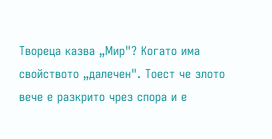Твореца казва „Мир"? Когато има свойството „далечен". Тоест че злото вече е разкрито чрез спора и е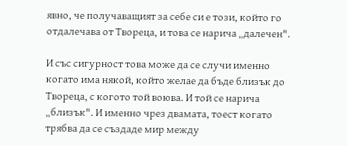явно, че получаващият за себе си е този, който го отдалечава от Твореца, и това се нарича „далечен".

И със сигурност това може да се случи именно когато има някой, който желае да бъде близък до Твореца, с когото той воюва. И той се нарича „близък". И именно чрез двамата, тоест когато трябва да се създаде мир между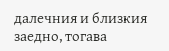далечния и близкия заедно, тогава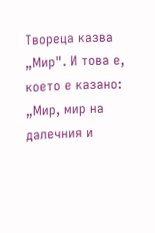Твореца казва „Мир". И това е, което е казано: „Мир, мир на далечния и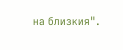на близкия".